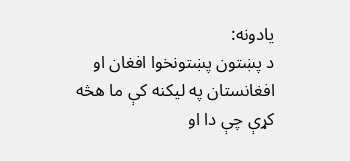يادونه:
د پښتون پښتونخوا افغان او افغانستان په ليکنه کې ما هڅه کړې چې دا او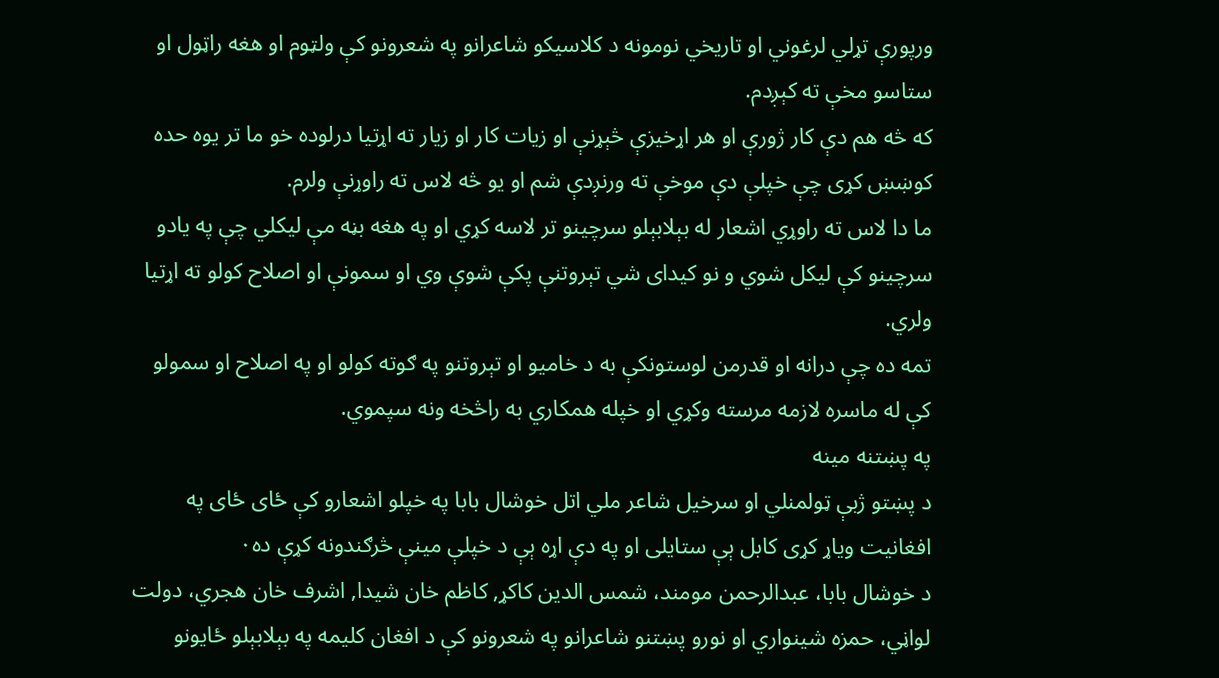ورپورې تړلي لرغوني او تاريخي نومونه د کلاسيکو شاعرانو په شعرونو کې ولټوم او هغه راټول او ستاسو مخې ته کېږدم.
که څه هم دې کار ژورې او هر اړخيزې څېړنې او زيات کار او زيار ته اړتيا درلوده خو ما تر يوه حده کوښښ کړی چې خپلې دې موخې ته ورنږدې شم او يو څه لاس ته راوړنې ولرم.
ما دا لاس ته راوړي اشعار له بېلابېلو سرچينو تر لاسه کړي او په هغه بڼه مې ليکلي چې په يادو سرچينو کې ليکل شوي و نو کيدای شي تېروتنې پکې شوې وي او سمونې او اصلاح کولو ته اړتيا ولري.
تمه ده چې درانه او قدرمن لوستونکې به د خاميو او تېروتنو په ګوته کولو او په اصلاح او سمولو کې له ماسره لازمه مرسته وکړي او خپله همکاري به راڅخه ونه سپموي.
په پښتنه مينه
د پښتو ژبې ټولمنلي او سرخيل شاعر ملي اتل خوشال بابا په خپلو اشعارو کې ځای ځای په افغانيت وياړ کړی کابل ېې ستايلی او په دې اړه ېې د خپلې مينې څرګندونه کړې ده۰
د خوشال بابا، عبدالرحمن مومند، شمس الدين کاکړ, کاظم خان شيدا, اشرف خان هجري، دولت لواڼي، حمزه شينواري او نورو پښتنو شاعرانو په شعرونو کې د افغان کليمه په بېلابېلو ځايونو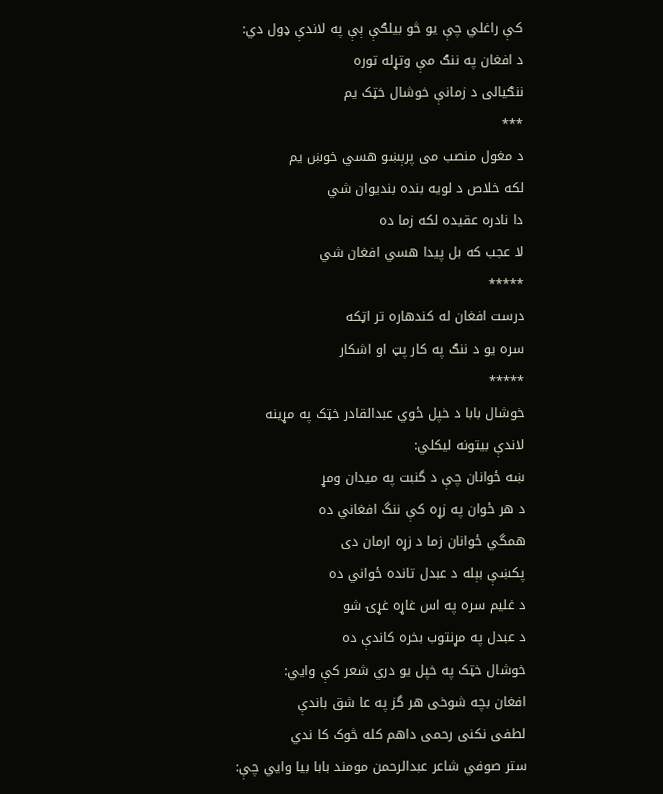کې راغلي چې يو څو بيلګې ېې په لاندې ډول دي:
د افغان په ننګ مې وتړله توره
ننګيالی د زمانې خوشال خټک يم
***
د مغول منصب می پرېښو هسي خوښ يم
لکه خلاص د لويه بنده بنديوان شي
دا نادره عقيده لکه زما ده
لا عجب که بل پيدا هسي افغان شي
*****
درست افغان له کندهاره تر اټکه
سره يو د ننګ په کار پټ او اشکار
*****
خوشال بابا د خپل ځوي عبدالقادر خټک په مړينه لاندې بيتونه ليکلي:
ښه ځوانان چې د گنبت په ميدان ومړ
د هر ځوان په زړه کې ننگ افغاني ده
همگي ځوانان زما د زړه ارمان دی
پکښې بېله د عبدل تانده ځواني ده
د غليم سره په اس غاړه غړۍ شو
د عبدل په مړنتوب بخره کاندې ده
خوشال خټک په خپل يو دري شعر کې وايي:
افغان بچه شوخی هر گز په عا شق باندې
لطفی نکنی رحمی داهم کله څوک کا ندي
ستر صوفي شاعر عبدالرحمن مومند بابا بيا وايي چې: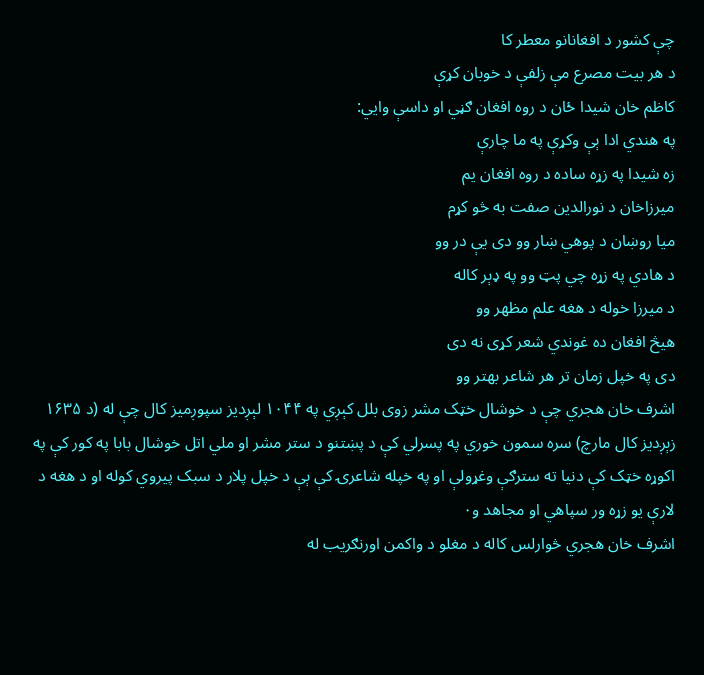چې کشور د افغانانو معطر کا
د هر بيت مصرع مې زلفې د خوبان کړې
کاظم خان شيدا ځان د روه افغان ګڼي او داسې وايي:
په هندي ادا ېې وکړې په ما چارې
زه شيدا په زړه ساده د روه افغان يم
ميرزاخان د نورالدين صفت به څو کړم
ميا روښان د پوهي ښار وو دی يې در وو
د هادي په زړه چي پټ وو په ډېر کاله
د ميرزا خوله د هغه علم مظهر وو
هيڅ افغان ده غوندي شعر کړی نه دی
دی په خپل زمان تر هر شاعر بهتر وو
اشرف خان هجري چې د خوشال خټک مشر زوی بلل کېږي په ۱۰۴۴ لېږديز سپوږميز کال چې له (د ۱۶۳۵ زېږديز کال مارچ) سره سمون خوري په پسرلي کې د پښتنو د ستر مشر او ملي اتل خوشال بابا په کور کې په اکوړه خټک کې دنيا ته سترګې وغړولې او په خپله شاعرۍ کې ېې د خپل پلار د سبک پيروي کوله او د هغه د لارې يو زړه ور سپاهي او مجاهد و۰
اشرف خان هجري څوارلس کاله د مغلو د واکمن اورنګريب له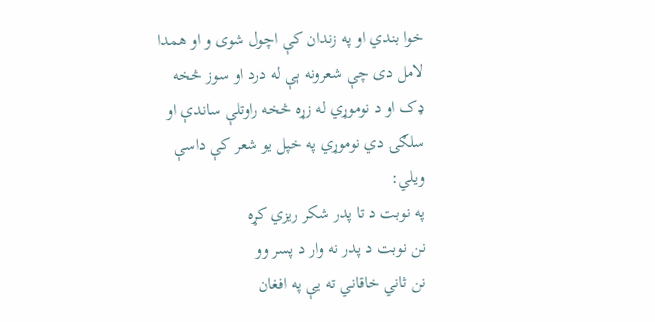خوا بندي او په زندان کې اچول شوی و او همدا لامل دی چې شعرونه ېې له درد او سوز څخه ډک او د نوموړي له زړه څخه راوتلې ساندې او سلګۍ دي نوموړي په خپل يو شعر کې داسې ويلي:
په نوبت د تا پدر شکر ريزي کړه
نن نوبت د پدر نه وار د پسر وو
نن ثاني خاقاني ته يې په افغان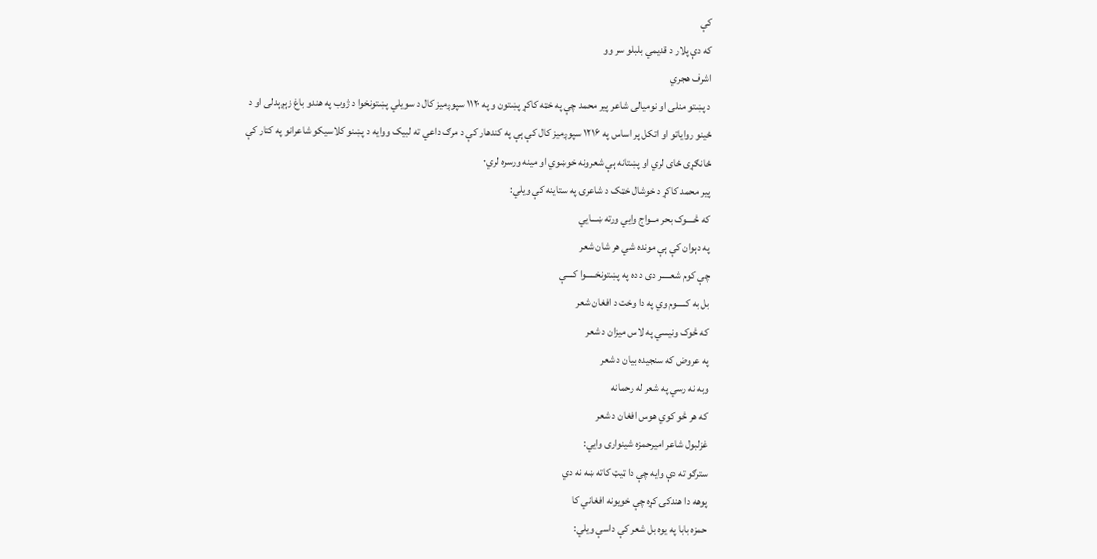کې
که دې پلار د قديمي بلبلو سر وو
اشرف هجري
د پښتو منلی او نوميالی شاعر پير محمد چې په خټه کاکړ پښتون و په ١١٢٠ سپوږميز کال د سويلي پښتونخوا د ژوب په هندو باغ زېږېدلی او د ځينو رواياتو او اتکل پر اساس په ۱۲۱۶ سپوږميز کال کې ېې په کندهار کې د مرګ داعي ته لبيک ووايه د پښنو کلاسيکو شاعرانو په کتار کې ځانګړی ځای لري او پښتانه ېې شعرونه خوښوي او مينه ورسره لري۰
پير محمد کاکړ د خوشال خټک د شاعرۍ په ستاينه کې ويلي:
که څــــوک بحر مــواج وايي ورته ښـــايي
په دېوان کې ېې مونده شي هر شان شعر
چې کوم شعـــــر دی د ده په پښتونخـــــوا کــــې
بل به کـــــوم وي په دا وخت د افغان شعر
که څوک ونيسي په لاس ميزان د شعر
په عروض که سنجيده بيان د شعر
وبه نه رسي په شعر له رحمانه
که هر څو کوي هوس افغان د شعر
غزلبول شاعر اميرحمزه شينواری وايي:
سترګو ته دې وايه چې دا ټيټ کاته ښه نه دي
پوهه دا هندکۍ کړه چې خويونه افغاني کا
حمزه بابا په يوه بل شعر کې داسې ويلي: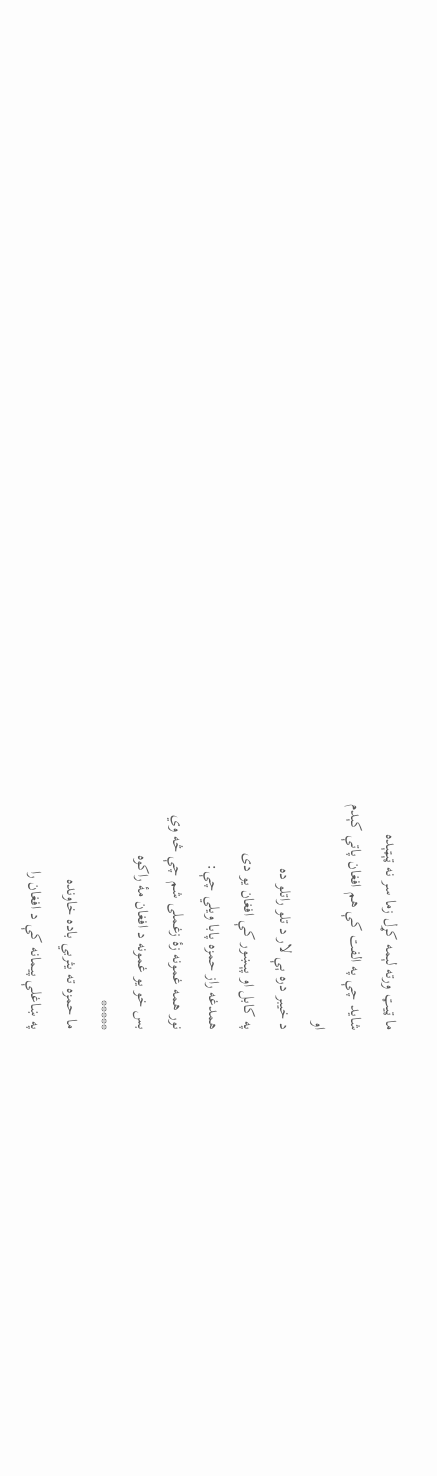ما ټيټ ورته لېمه کړل زما سر نه ټېټېده
شايد چې په الفت کې هم افغان پاتې کېدم
او
د خيبر دره ېې لار د تلو راتلو ده
په کابل او پېښور کې افغان يو دی
همدغه راز حمزه پابا ويلي چې:
نور همه غمونه زۀ زغملی شم چې څه وي
بس خو يو غمونه د افغان مۀ راکوه
*****
ما حمزه ته يثربي باده خاونده
په ښاغلې پيمانه کې د افغان را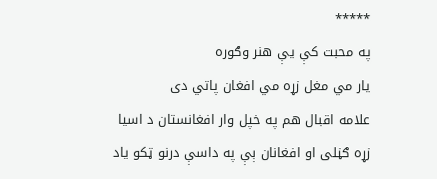*****
په محبت کې يې هنر وګوره
يار مي مغل زړه مي افغان پاتي دی
علامه اقبال هم په خپل وار افغانستان د اسيا زړه ګڼلی او افغانان ېې په داسې درنو ټکو ياد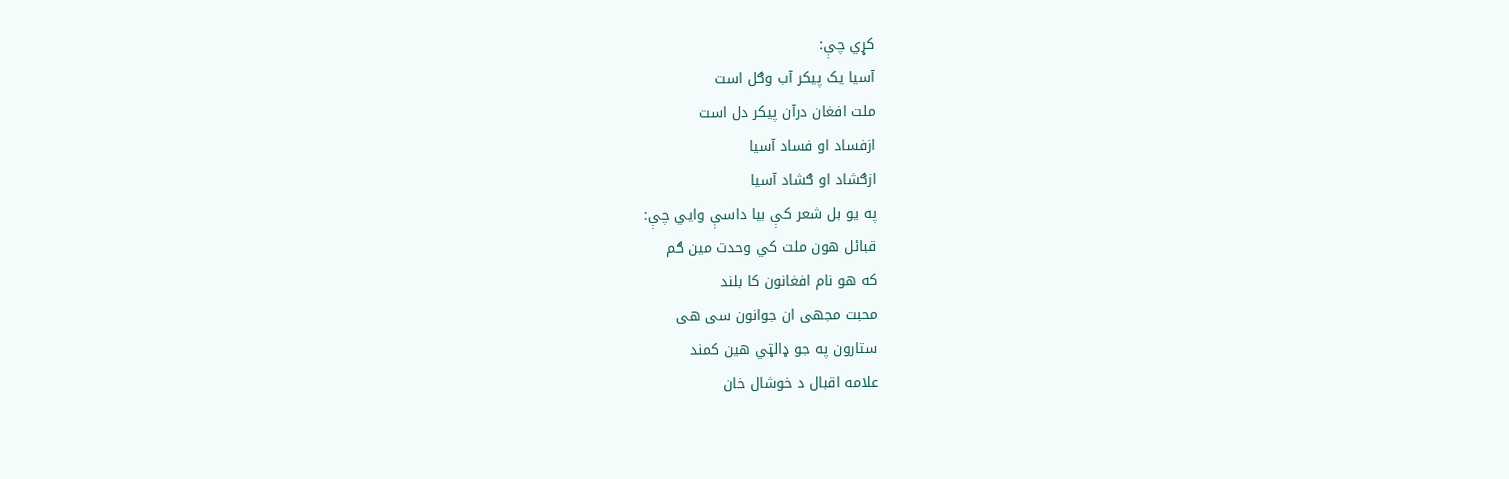کړي چې:
آسيا يک پيکر آب وګل است
ملت افغان درآن پيکر دل است
ازفساد او فساد آسيا
ازګشاد او ګشاد آسيا
په يو بل شعر کې بيا داسې وايي چې:
قبائل هون ملت کي وحدت مين ګم
که هو نام افغانون کا بلند
محبت مجهی ان جوانون سی هی
ستارون په جو ډالټي هين کمند
علامه اقبال د خوشال خان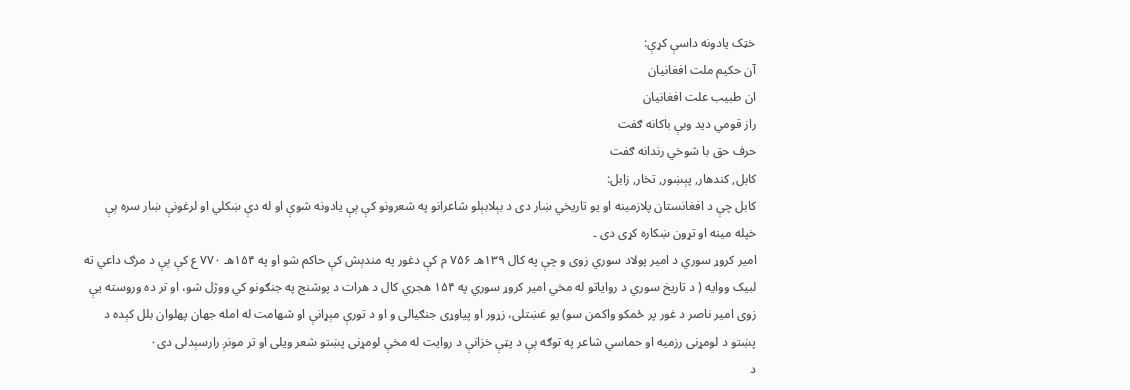خټک يادونه داسې کړې:
آن حکيم ملت افغانيان
ان طبيب علت افغانيان
راز قومي ديد وبې باکانه ګفت
حرف حق با شوخي رندانه ګفت
کابل, کندهار, پېښور, تخار, زابل:
کابل چې د افغانستان پلازمينه او يو تاريخي ښار دی د بېلابېلو شاعرانو په شعرونو کې ېې يادونه شوې او له دې ښکلي او لرغونې ښار سره ېې خپله مينه او تړون ښکاره کړی دی ۔
امير کروړ سوري د امير پولاد سوري زوی و چې په کال ۱۳۹هـ ۷۵۶ م کې دغور په مندېش کې حاکم شو او په ۱۵۴هـ ۷۷۰ ع کې ېې د مرګ داعي ته لبيک ووايه ( د تاريخ سوري د رواياتو له مخي امير کروړ سوري په ۱۵۴ هجري کال د هرات د پوشنج په جنګونو کي ووژل شو، او تر ده وروسته يې زوی امير ناصر د غور پر ځمکو واکمن سو) يو غښتلی، زړور او پياوړی جنګيالی و او د تورې مېړانې او شهامت له امله جهان پهلوان بلل کېده د پښتو د لومړنی رزميه او حماسي شاعر په توګه ېې د پټې خزانې د روايت له مخې لومړنی پښتو شعر ويلی او تر مونږ رارسېدلی دی۰
د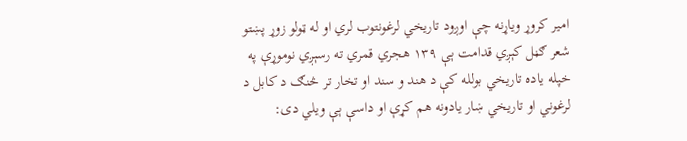امير کروړ وياړنه چې اوږود تاريخي لرغونتوب لري او له ټولو زوړ پښتو شعر ګڼل کېږي قدامت ېې ۱۳۹ هجري قمري ته رسېږي نوموړې په خپله ياده تاريخي بولله کې د هند و سند او تخار تر څنګ د کابل د لرغوني او تاريخي ښار يادونه هم کړې او داسې ېې ويلي دی: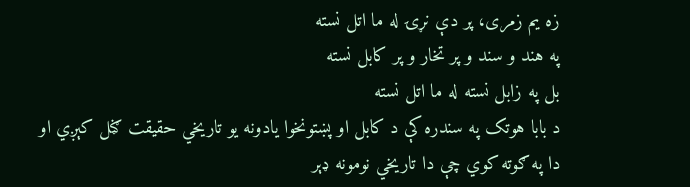زه يم زمری، پر دې نړۍ له ما اتل نسته
په هند و سند و پر تخار و پر کابل نسته
بل په زابل نسته له ما اتل نسته
د بابا هوتک په سندره کې د کابل او پښتونخوا يادونه يو تاريخي حقيقت ګڼل کېږي او دا په ګوته کوي چې دا تاريخي نومونه ډېر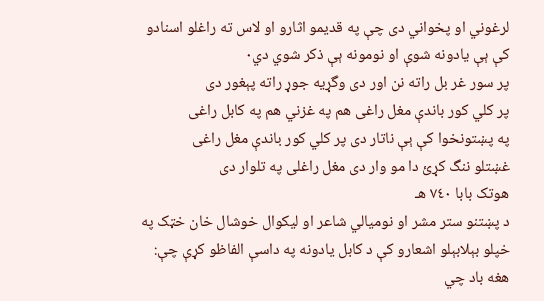لرغوني او پخواني دی چې په قديمو اثارو او لاس ته راغلو اسنادو کې ېې يادونه شوې او نومونه ېې ذکر شوي دي۰
پر سور غر بل راته نن اور دی وگړيه جوړ راته پېغور دی
پر کلي کور باندې مغل راغی هم په غزني هم په کابل راغی
په پښتونخوا کې ېې ناتار دی پر کلي کور باندې مغل راغی
غښتلو ننگ کړئ دا مو وار دی مغل راغلی په تلوار دی
هوتک بابا ٧٤٠ هـ
د پښتنو ستر مشر او نوميالي شاعر او ليکوال خوشال خان خټک په خپلو بېلابېلو اشعارو کې د کابل يادونه په داسې الفاظو کړې چې:
هغه باد چي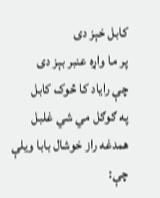کابل خېز دی
پر ما واړه عنبر بېز دی
چې راياد کا څوک کابل
په ګوګل مي شي غلبل
همدغه راز خوشال بابا ويلې چې: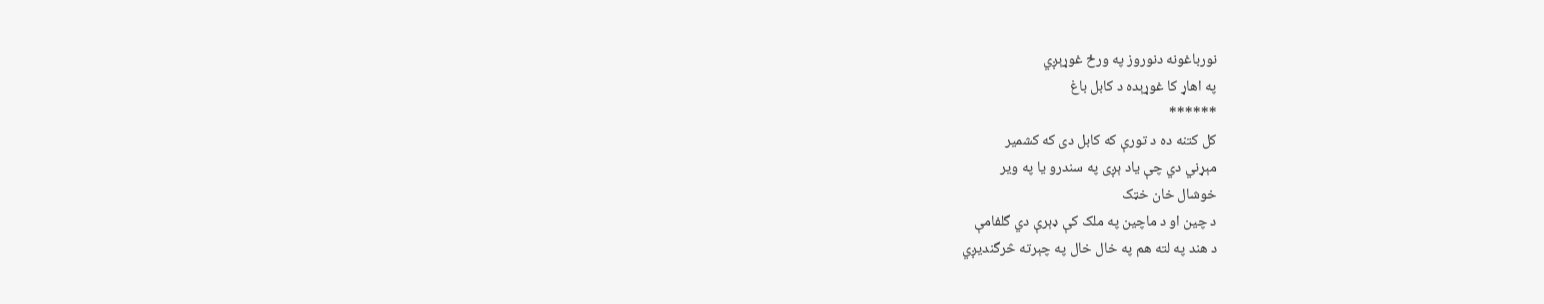نورباغونه دنوروز په ورځ غوړېږي
په اهاړ کا غوړېده د کابل باغ
******
کل کتنه ده د تورې که کابل دی که کشمير
مېړني دي چې ياد ېږی په سندرو يا په وير
خوشال خان خټک
د چين او د ماچين په ملک کې ډېرې دي گلفامې
د هند په لته هم په خال خال په چېرته څرگنديږي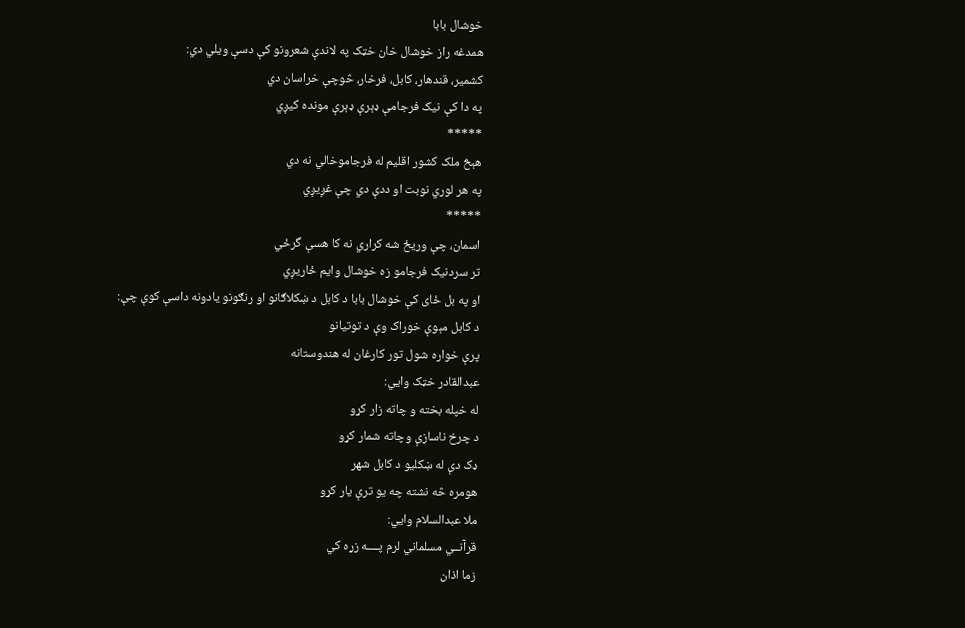خوشال بابا
همدغه راز خوشال خان خټک په لاندې شعرونو کې دسې ويلي دي:
کشمير، قندهار، کابل، فرخار، څوچې خراسان دي
په دا کې نيک فرجامې ډېرې ډېرې مونده کيږي
*****
هېڅ ملک کشور اقليم له فرجاموخالي نه دي
په هر لوري نوبت او ددې دي چې غږيږي
*****
اسمان، چې وريځ شه کراري نه کا هسې گرځي
تر سردنيک فرجامو زه خوشال وايم ځاريږي
او په بل ځای کې خوشال بابا د کابل د ښکلاګانو او رنګونو يادونه داسې کوې چې:
د کابل مېوې خوراک وې د توتيانو
پرې خواره شول تور کارغان له هندوستانه
عبدالقادر خټک وايي:
له خپله بخته و چاته زار کړو
د چرخ ناسازې وچاته شمار کړو
ډک دې له ښکليو د کابل شهر
هومره څه نشته چه يو ترې يار کړو
ملا عبدالسلام وايي:
قرآنــي مسلماني لرم پــــه زړه كي
زما اذان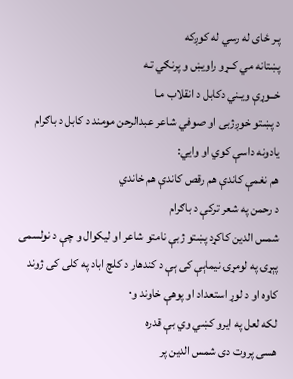پـر ځاى له رسي له كوږكه
پښتانه مي كــړو راويښ و پرنګي تـه
خــوړې ويـني دكابل د انقلاب مـا
د پښتو خوږژبی او صوفي شاعر عبدالرحن مومند د کابل د باګرام يادونه داسې کوي او وايي:
هم نغمې کاندې هم رقص کاندې هم خاندي
د رحمن په شعر ترکې د باګرام
شمس الدين کاکړد پښتو ژبې نامتو شاعر او ليکوال و چې د نولسمی پېړۍ په لومړۍ نيماېې کی ېې د کندهار د کلچ اباد په کلی کی ژوند کاوه او د لوړ استعداد او پوهې خاوند و۰
لکه لعل په ايرو کښي وي بې قدره
هسی پروت دی شمس الدين پر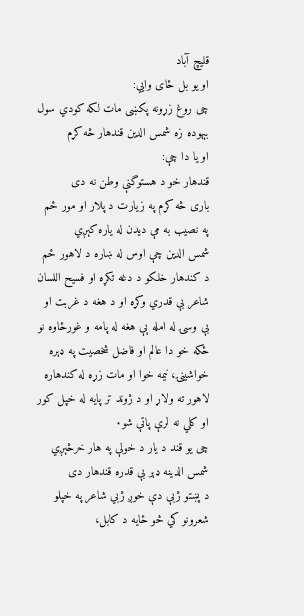قليچ آباد
او يو بل ځای وايي:
چی روغ زړونه پکښی مات لکه کودي سول
بېهوده زه شمس الدين قندهار څه کړم
او يا دا چې:
قندهار خو د هستوگنې وطن نه دی
باری څه کړم په زيارت د پلار او مور ځم
په نصيب به مې ديدن له ياره کېږي
شمس الدين چې اوس له ښاره د لاهور ځم
د کندهار خلکو د دغه تکړه او فسيح اللسان شاعر بې قدري وکړه او د هغه د غربت او بې وسۍ له امله ېې هغه له پامه و غورځاوه نو ځکه خو دا عالم او فاضل شخصيت په ډېره خواشينۍ، نيمه خوا او مات زړه له کندهاره لاهور ته ولاړ او د ژوند تر پايه له خپل کور او کلي نه لرې پاتې شو۰
چی يو قند د يار د خولې په هار خرڅېږي
شمس الدينه ډېر بې قدره قندهار دی
د پښتو ژبې دې خوږ ژبي شاعر په خپلو شعرونو کي څو ځايه د کابل،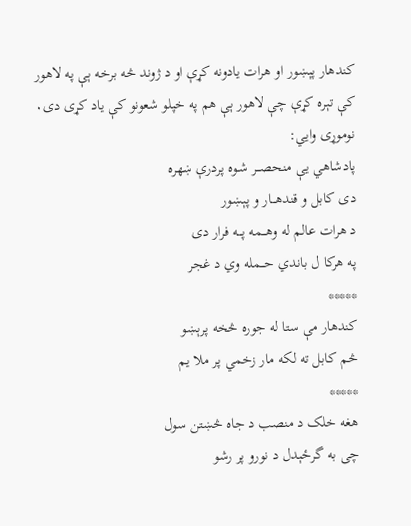کندهار پېښور او هرات يادونه کړې او د ژوند څه برخه ېې په لاهور کې تېره کړې چې لاهور ېې هم په خپلو شعونو کې ياد کړی دی۰
نوموړی وايي:
پادشاهي يې منحصـــر شـوه پردرې ښهره
دی کابل و قندهـــار و پېښور
د هرات عالم له وهـــمه پـــه فرار دی
په هرکا ل باندي حـــمله وي د غجر
*****
کندهار مې ستا له جوره څخه پرېښو
څم کابل ته لکه مار زخمي پر ملا يم
*****
هغه خلک د منصب د جاه څښتن سول
چی به گرځېدل د نورو پر رشو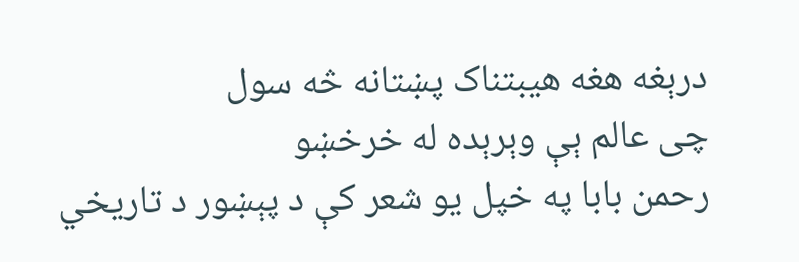درېغه هغه هيبتناک پښتانه څه سول
چی عالم ېې وېرېده له خرخښو
رحمن بابا په خپل يو شعر کې د پېښور د تاريخي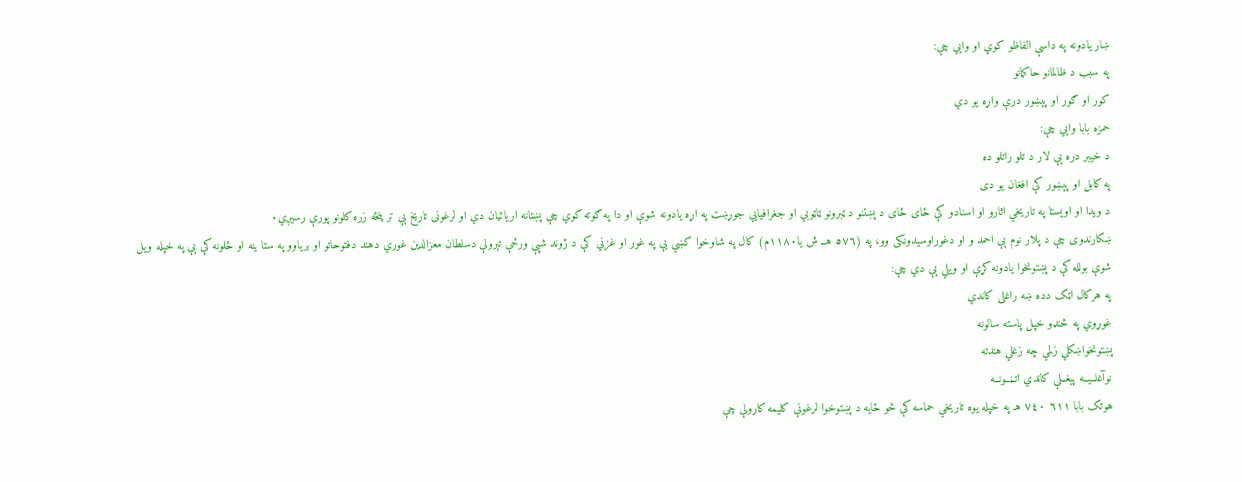ښار يادونه په داسې الفاظو کوي او وايي چې:
په سبب د ظالمانو حاکمانو
کور او ګور او پېښور درې واړه يو دي
حمزه بابا وايي چې:
د خيبر دره ېې لار د تلو راتلو ده
په کابل او پېښور کې افغان يو دی
د ويدا او اويستا په تاريخي اثارو او اسنادو کې ځای ځای د پښتنو د ټبرونو ټاټوبي او جغرافيايي جوړښت په اړه يادونه شوې او دا په ګوته کوي چې پښتانه اريائيان دي او لرغونی تاريخ ېې تر پنځه زره کلونو پورې رسيږي۰
ښکارندوی چې د پلار نوم ېې احمد و او دغوراوسيدونکی وو، په (٥٧٦ هــ ش يا١١٨٠م) کال په شاوخوا کښي يې په غور او غزني کې د ژوند شپې ورځې تېرولې دسلطان معزالدين غوري دهند دفتوحاتو او برياوو په ستا ينه او ځلونه کې ېې په خپله ويل شوې بولله کې د پښتونخوا يادونه کړې او ويلي ېې دي چې:
په هرکال اټک دده ښه راغلی کاندي
غوړوي په څنډو خپل پاسته سالونه
پښتونخواښکلي زلمي چه زغلي هندته
نوآغلــيــه پېغــلې کاندي اتـڼــونــه
هوتک بابا ٦١١ ٧٤٠ هـ په خپله يوه تاريخي حماسه کې څو ځايه د پښتوخوا لرغونې کليمه کارولې چې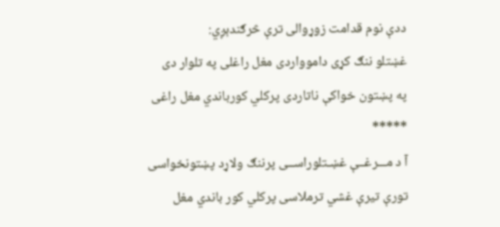ددې نوم قدامت زوړوالی ترې څرګندېږي:
غښتلو ننګ کړی داموواردی مغل راغلی په تلوار دی
په پښتون خواکې ناتاردی پرکلي کورباندي مغل راغی
*****
آ د مـــرغــې غښـتلوراســی پرننګ ولاړد پښتونخواسی
تورې تيرې غشي ترملاسی پرکلي کور باندي مغل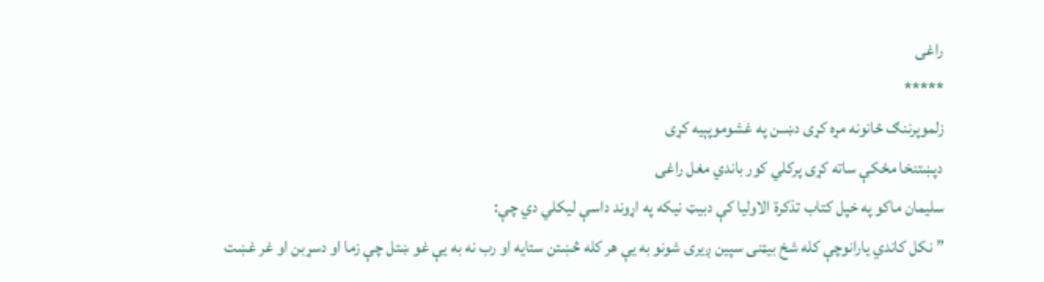راغی
*****
زلموپرننګ ځانونه مړه کړی دښــن په غشوموپېيه کړی
دپښتنخا مځکې ساته کړی پرکلي کور باندي مغل راغی
سليمان ماکو په خپل کتاب تذکرة الاوليا کې دبيټ نيکه په اړوند داسې ليکلي دي چې:
” نکل کاندي يارانوچې کله شخ بيټنی سپين ږيری شونو به يې هر کله څښتن ستايه او رب نه به يې غو ښتل چې زما او دسړبن او غر غښت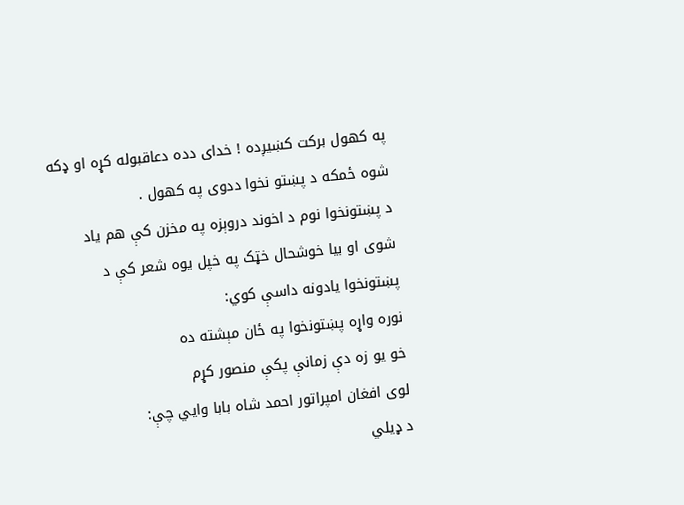په کهول برکت کښيږده ! خدای دده دعاقبوله کړه او ډکه شوه ځمکه د پښتو نخوا ددوی په کهول .
د پښتونخوا نوم د اخوند دروېزه په مخزن کې هم ياد شوی او بيا خوشحال خټک په خپل يوه شعر کې د پښتونخوا يادونه داسې کوي:
نوره واړه پښتونخوا په ځان مېشته ده
خو يو زه دې زمانې پکې منصور کړم
لوی افغان امپراتور احمد شاه بابا وايي چې:
د ډيلي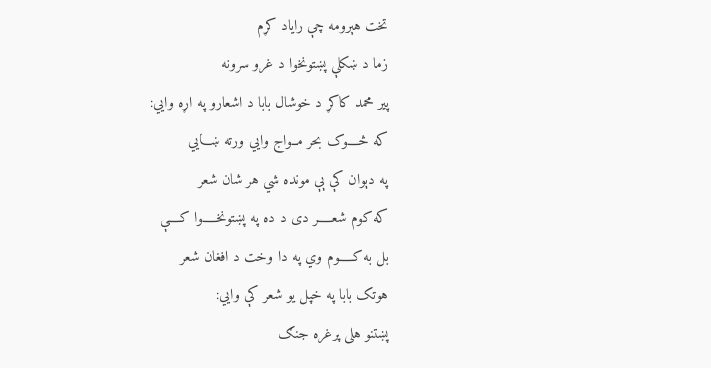تخت هېرومه چې راياد کړم
زما د ښکلې پښتونخوا د غرو سرونه
پير محمد کاکړ د خوشال بابا د اشعارو په اړه وايي:
که څــــوک بحر مــواج وايي ورته ښـــايي
په دېوان کې ېې مونده شي هر شان شعر
که کوم شعـــــر دی د ده په پښتونخـــــوا کــــې
بل به کـــــوم وي په دا وخت د افغان شعر
هوتک بابا په خپل يو شعر کې وايي:
پښتنو هلی پرغره جنګ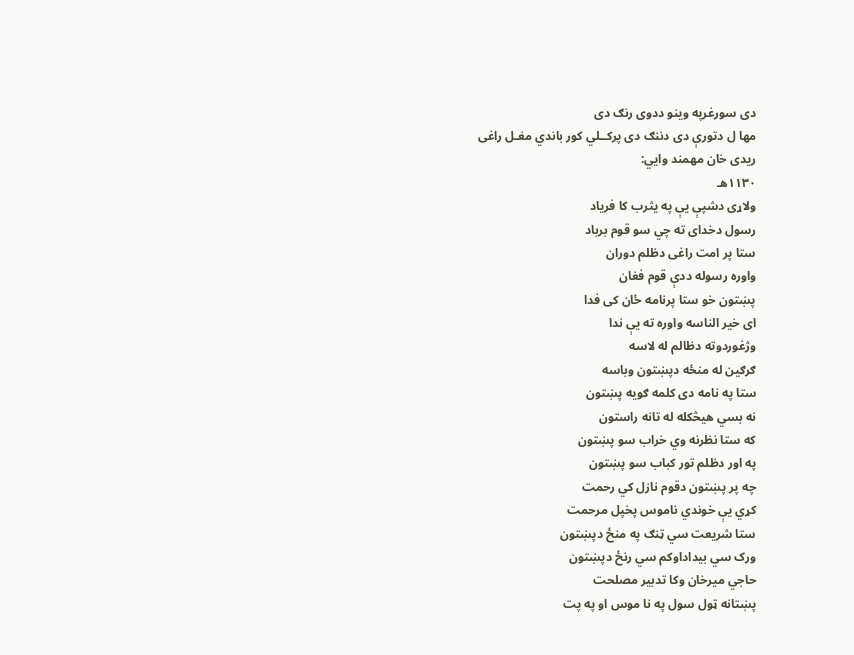دی سورغرپه وينو ددوی رنګ دی
مها ل دتورې دی دننګ دی پرکــلي کور باندي مغـل راغی
ريدی خان مهمند وايي:
١١٣٠هـ
ولاړی دشپې يې په يثرب کا فرياد
رسول دخدای ته چي سو قوم برباد
ستا پر امت راغی دظلم دوران
واوره رسوله ددې قوم فغان
پښتون خو ستا پرنامه ځان کی فدا
ای خير الناسه واوره ته يې ندا
وژغوردوته دظالم له لاسه
ګرګين له منځه دپښتون وباسه
ستا په نامه دی کلمه ګويه پښتون
نه بسي هيڅکله له تانه راستون
که ستا نظرنه وي خراب سو پښتون
په اور دظلم تور کباب سو پښتون
چه پر پښتون دقوم نازل کي رحمت
کړي يې خوندي ناموس پخپل مرحمت
ستا شريعت سي ټنګ په منځ دپښتون
ورک سي بيداداوکم سي رنځ دپښتون
حاجي ميرخان وکا تدبير مصلحت
پښتانه ټول سول په نا موس او په پت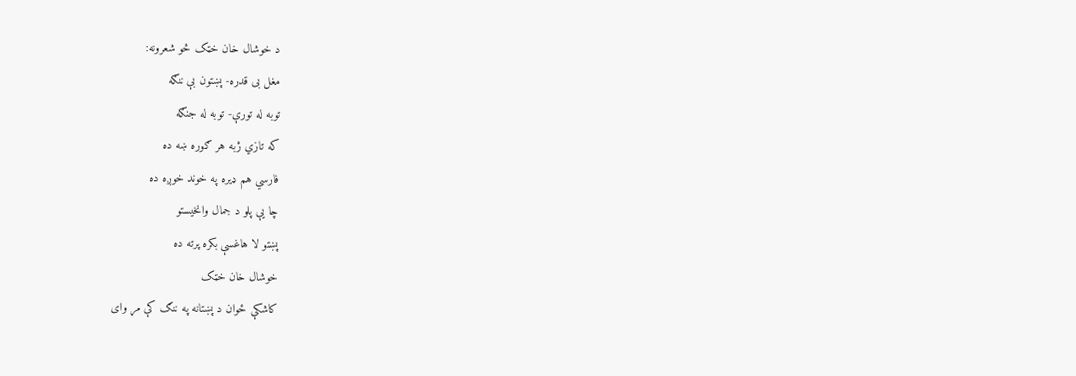د خوشال خان خټک څو شعرونه:
مغل بی قدره- پښتون بې ننګه
توبه له تورې- توبه له جنګه
که تازي ژبه هر ګوره ښه ده
فارسي هم ډيره په خوند خوږه ده
چا يې پلو د جمال وانخيستو
پښتو لا هاغسې بکره پرته ده
خوشال خان خټک
کاشکې ځوان د پښتانه په ننګ کې مړ وای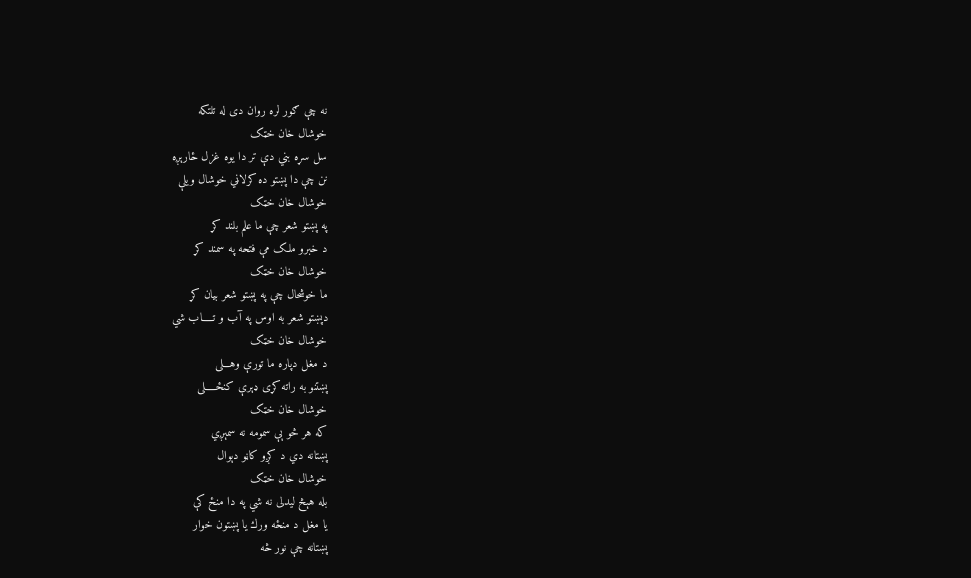نه چې ګور لره روان دی له تلتکه
خوشال خان خټک
سل سړه بني دې تر دا يوه غزل ځارېږه
نن چې دا پښتو ده کرلاڼي خوشال ويلې
خوشال خان خټک
په پښتو شعر چې ما علم بلند کړ
د خبرو ملک مې فتحه په سمند کړ
خوشال خان خټک
ما خوشحال چې په پښتو شعر بيان کړ
دپښتو شعر به اوس په آب و تـــــاب شي
خوشال خان خټک
د مغل دپاره ما تورې وهـــلی
پښتنو به راته کړی ډېرې کنځـــــلی
خوشال خان خټک
که هر څو ېې سمومه نه سمېږي
پښتانه دي د کږو کاڼو دېوال
خوشال خان خټک
بله هېڅ ليدلی نه شي په دا منځ كې
يا مغل د منځه ورك يا پښتون خوار
پښتانه چې نور څه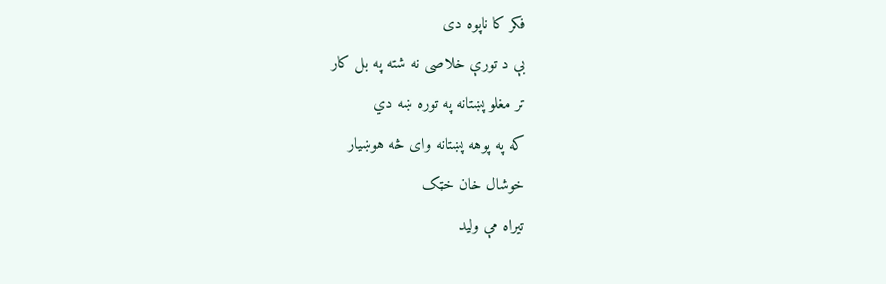فكر كا ناپوه دى
بې د تورې خلاصى نه شته په بل كار
تر مغلو پښتانه په توره ښه دي
كه په پوهه پښتانه واى څه هوښيار
خوشال خان خټک
تيراه مې وليد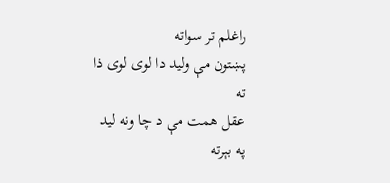راغلم تر سواته
پښتون مې وليد دا لوی لوی ذا ته
عقل همت مې د چا ونه ليد
په بېرته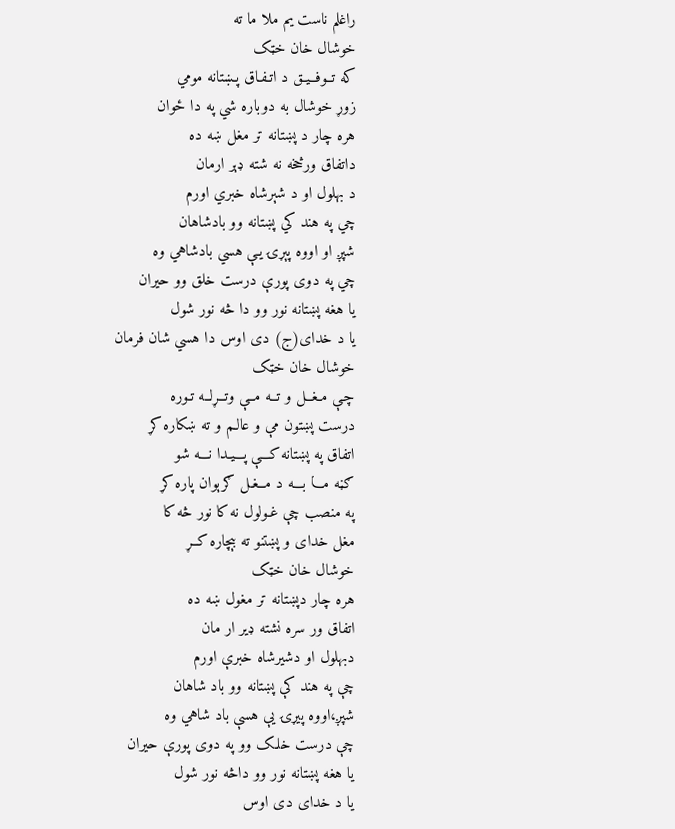راغلم ناست يم ملا ما ته
خوشال خان خټک
كه تــوفــيـق د اتـفـاق پـښتانه مومي
زوړ خوشال به دوباره شي په دا ځوان
هره چار د پښتانه تر مغل ښه ده
داتفاق ورڅخه نه شته ډېر ارمان
د بهلول او د شېرشاه خبري اورم
چي په هند كي پښتانه وو بادشاهان
شپږ او اووه پېړۍ يـې هسي بادشاهي وه
چي په دوى پورې درست خلق وو حيران
يا هغه پښتانه نور وو دا څه نور شول
يا د خداى(ج) دى اوس دا هسي شان فرمان
خوشال خان خټک
چـې مـغــل و تــه مــې وتــړلــه تـوره
درست پښتون مې و عالـم و ته ښكاره كړ
اتفاق په پښتانه كـــې پـــيـدا نـــه شو
ګڼه مـــا بـــه د مــغـل ګرېوان پاره كړ
په منصب چې غـولول نه كا نور څه كا
مغل خداى و پښتنو ته بېچاره كــړ
خوشال خان خټک
هره چار دپښتانه تر مغول ښه ده
اتفاق ور سره نشته ډير ار مان
دبهلول او دشيرشاه خبرې اورم
چې په هند کې پښتانه وو باد شاهان
شپږ،اووه پيړۍ يې هسې باد شاهي وه
چې درست خلک وو په دوی پورې حيران
يا هغه پښتانه نور وو داڅه نور شول
يا د خدای دی اوس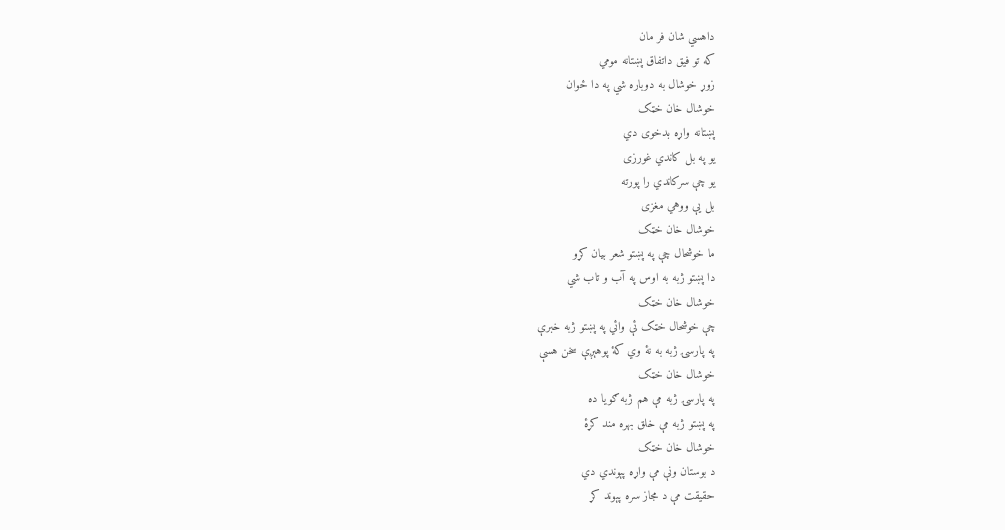داهسي شان فر مان
که تو فيق داتفاق پښتانه مومي
زوړ خوشال به دوباره شي په دا ځوان
خوشال خان خټک
پښتانه واړه بدخوی دي
يو په بل کاندي غورزی
يو چې سرکاندي را پورته
بل يې ووهي مغزی
خوشال خان خټک
ما خوشحال چې په پښتو شعر بيان کړو
دا پښتو ژبه به اوس په آب و تاب شي
خوشال خان خټک
چې خوشحال خټک ئې وائي په پښتو ژبه خبرې
په پارسۍ ژبه به نۀ وي کۀ پوهېږې سخن هسې
خوشال خان خټک
په پارسۍ ژبه مې هم ژبه ګويا ده
په پښتو ژبه مې خلق بهره مند کړۀ
خوشال خان خټک
د بوستان ونې مې واړه پېوندي دي
حقيقت مې د مجاز سره پېوند کړ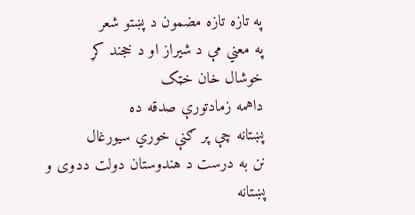په تازه تازه مضمون د پښتو شعر
په معني مې د شيراز او د خجند کړ
خوشال خان خټک
داهمه زمادتورې صدقه ده
پښتانه چې پر ګنې خوري سيورغال
نن به درست د هندوستان دولت ددوی و
پښتانه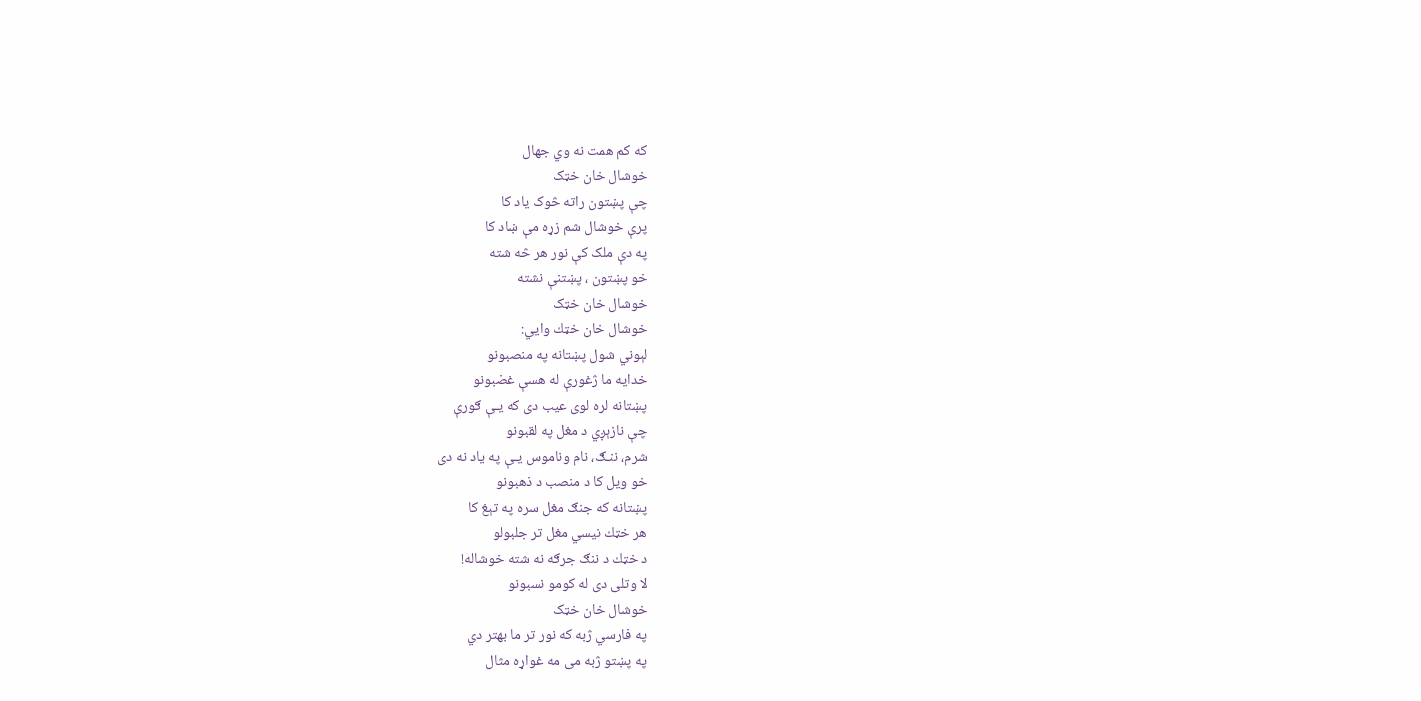که کم همت نه وي جهال
خوشال خان خټک
چې پښتون راته څوک ياد کا
پرې خوشال شم زړه مې ښاد کا
په دې ملک کې نور هر څه شته
خو پښتون ، پښتنې نشته
خوشال خان خټک
خوشال خان خټك وايي:
لېوني شول پښتانه په منصبونو
خدايه ما ژغورې له هسې غضبونو
پښتانه لره لوى عيب دى كه يـې ګورې
چې نازېږي د مغل په لقبونو
شرم، ننـګ، نام وناموس يـې په ياد نه دى
خو ويل كا د منصب د ذهبونو
پښتانه كه جنګ مغل سره په تېغ كا
هر خټك نيسي مغل تر جلبولو
د خټك د ننګ جرګه نه شته خوشاله!
لا وتلى دى له كومو نسبونو
خوشال خان خټک
په فارسي ژبه که نور تر ما بهتر دي
په پښتو ژبه می مه غواړه مثال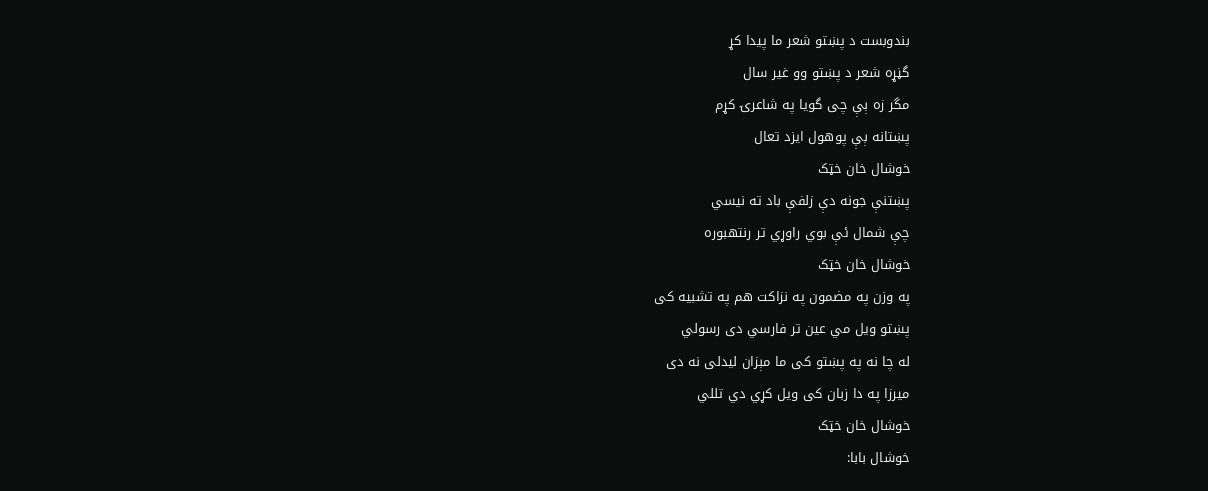بندوبست د پښتو شعر ما پيدا کړ
گڼړه شعر د پښتو وو غير سال
مگر زه ېې چی گويا په شاعرۍ کړم
پښتانه ېې پوهول ايزد تعال
خوشال خان خټک
پښتنې جونه دې زلفې باد ته نيسي
چې شمال ئې بوي راوړي تر رنتهبوره
خوشال خان خټک
په وزن په مضمون په نزاکت هم په تشبيه کی
پښتو ويل مي عين تر فارسي دی رسولي
له چا نه په پښتو کی ما مېزان ليدلی نه دی
ميرزا په دا زبان کی ويل کړي دي تللي
خوشال خان خټک
خوشال بابا: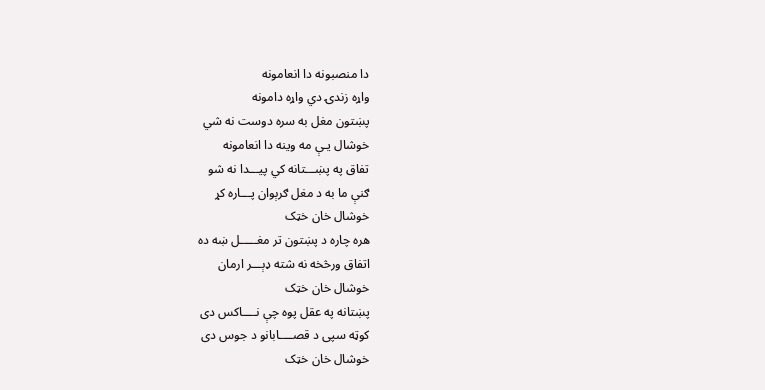دا منصبونه دا انعامونه
واړه زندۍ دي واړه دامونه
پښتون مغل به سره دوست نه شي
خوشال يـې مه وينه دا انعامونه
تفاق په پښـــتانه كي پيـــدا نه شو
ګنې ما به د مغل ګرېوان پـــاره كړ
خوشال خان خټک
هره چاره د پښتون تر مغـــــل ښه ده
اتفاق ورڅخه نه شته ډېـــر ارمان
خوشال خان خټک
پښتانه په عقل پوه چې نــــاكس دى
كوټه سپى د قصــــابانو د جوس دى
خوشال خان خټک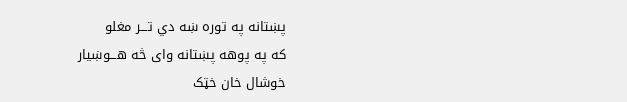پښتانه په توره ښه دي تـــر مغلو
كه په پوهه پښتانه واى څه هـــوښيار
خوشال خان خټک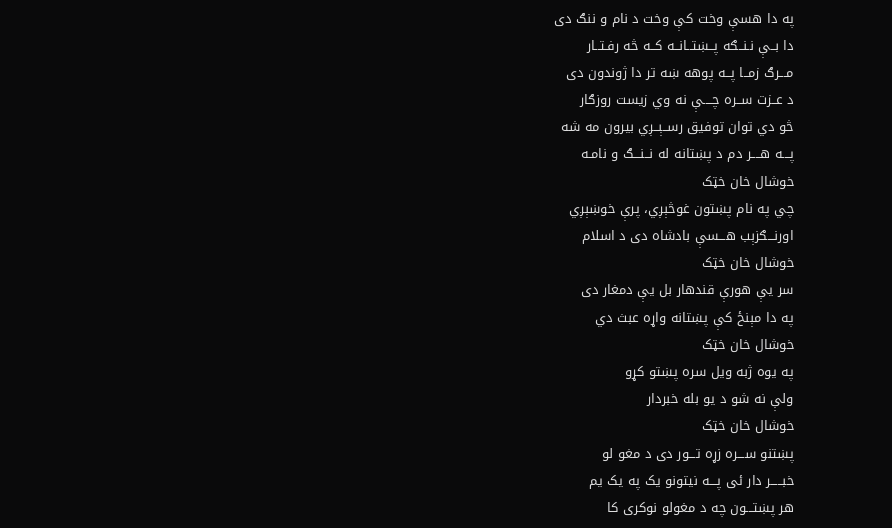په دا هسې وخت كې وخت د نام و ننګ دى
دا بــې نـنــګه پــښتــانــه كــه څه رفـتــار
مـــرګ زمــا پــه پوهه ښه تر دا ژوندون دى
د عــزت ســره چــــې نه وي زيست روزګار
څو دي توان توفيق رســېــږي بيرون مه شه
پـــه هــــر دم د پښتانه له نــنـــګ و نامـه
خوشال خان خټک
چي په نام پښتون غوڅېږي، پرې خوښېږي
اورنـــګزېب هـــسې بادشاه دى د اسلام
خوشال خان خټک
سر يې هورې قندهار بل يې دمغار دی
په دا مېنځ کې پښتانه واړه عبث دي
خوشال خان خټک
په يوه ژبه ويل سره پښتو کړو
ولې نه شو د يو بله خبردار
خوشال خان خټک
پښتنو ســـره زړه تـــور دی د مغو لو
خبـــــر دار ئی پـــه نيتونو يک په يک يم
هر پښتـــون چه د مغولو نوکری کا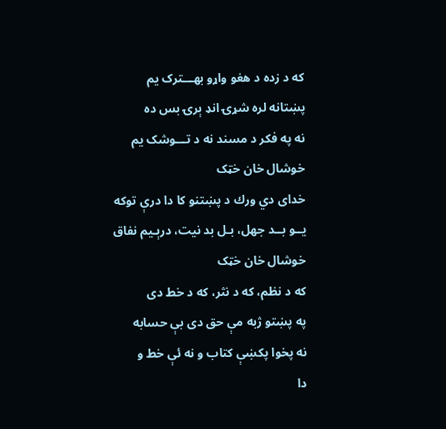که د زده د هغو واړو بهـــترک يم
پښتانه لره شړۍ انډ ېرۍ بس ده
نه په فکر د مسند نه د تـــوشک یم
خوشال خان خټک
خدای دي ورك د پښتنو كا دا درې توكه
يــو بــد جهل، بـل بد نيت، درېـيم نفاق
خوشال خان خټک
که د نظم، که د نثر، که د خط دی
په پښتو ژبه مې حق دی بې حسابه
نه پخوا پکښې کتاب و نه ئې خط و
دا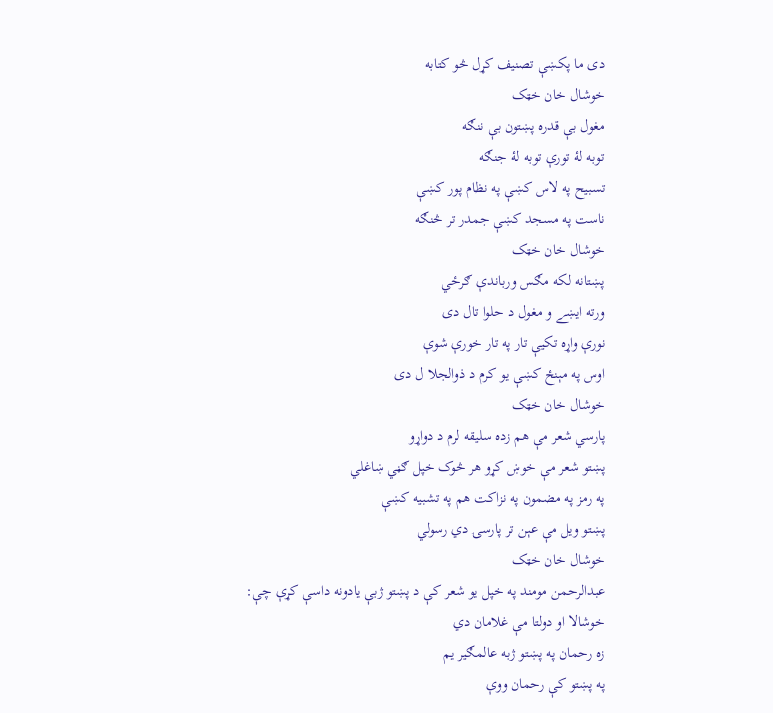دی ما پکښې تصنيف کړل څو کتابه
خوشال خان خټک
مغول بې قدره پښتون بې ننګه
توبه لۀ تورې توبه لۀ جنګه
تسبیح په لاس کښې په نظام پور کښې
ناست په مسجد کښې جمدر تر څنګه
خوشال خان خټک
پښتانه لکه مګس ورباندې ګرځي
ورته ايښے و مغول د حلوا تال دی
نورې واړه تکيې تار په تار خورې شوې
اوس په مېنځ کښې يو کرم د ذوالجلا ل دی
خوشال خان خټک
پارسي شعر مې هم زده سليقه لرم د دواړو
پښتو شعر مې خوښ کړو هر څوک خپل ګڼي ښاغلي
په رمز په مضمون په نزاکت هم په تشبیه کښې
پښتو ويل مې عېن تر پارسۍ دي رسولي
خوشال خان خټک
عبدالرحمن مومند په خپل يو شعر کې د پښتو ژبې يادونه داسې کړې چې:
خوشالا او دولتا مې غلامان دي
زه رحمان په پښتو ژبه عالمګير يم
په پښتو کې رحمان ووې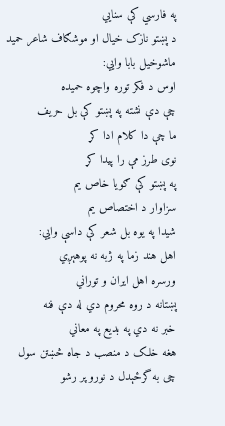په فارسي کې سنايي
د پښتو نازک خيال او موشګاف شاعر حميد ماشوخيل بابا وايي:
اوس د فکر توره واچوه حميده
چې دې نشته په پښتو کې بل حريف
ما چې دا کلام ادا کړ
نوی طرز مې را پيدا کړ
په پښتو کې ګويا خاص يم
سزاوار د اختصاص يم
شيدا په يوه بل شعر کې داسې وايي:
اهل هند زما په ژبه نه پوهېږي
ورسره اهل ايران و توراني
پښتانه د روه محروم دي له دې فنه
خبر نه دي په بديع په معاني
هغه خلک د منصب د جاه څښتن سول
چی به گرځېدل د نورو پر رشو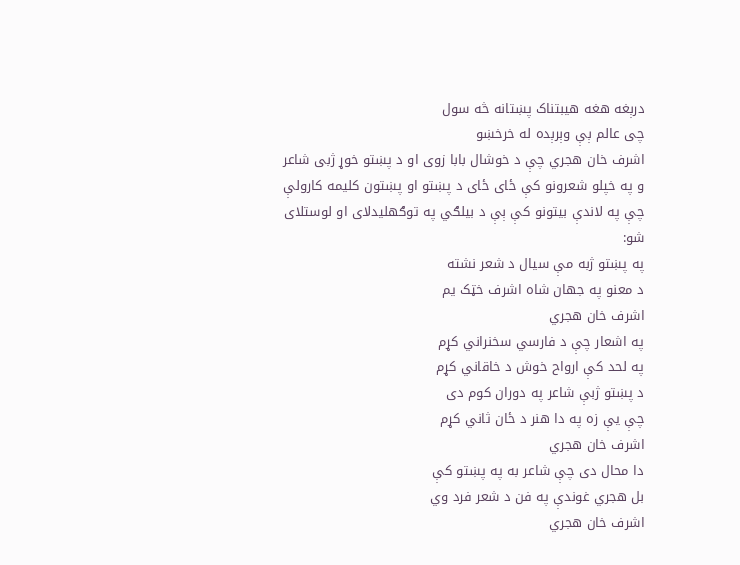درېغه هغه هيبتناک پښتانه څه سول
چی عالم ېې وېرېده له خرخښو
اشرف خان هجري چې د خوشال بابا زوی او د پښتو خوړ ژبی شاعر و په خپلو شعرونو کې ځای ځای د پښتو او پښتون کليمه کارولې چې په لاندې بيتونو کې ېې د بيلګي په توګهليدلای او لوستلای شو:
په پښتو ژبه مې سيال د شعر نشته
د معنو په جهان شاه اشرف خټک يم
اشرف خان هجري
په اشعار چې د فارسي سخنراني کړم
په لحد کې ارواح خوش د خاقاني کړم
د پښتو ژبې شاعر په دوران کوم دی
چې يې زه په دا هنر د ځان ثاني کړم
اشرف خان هجري
دا محال دی چې شاعر به په پښتو کې
بل هجري غوندې په فن د شعر فرد وي
اشرف خان هجري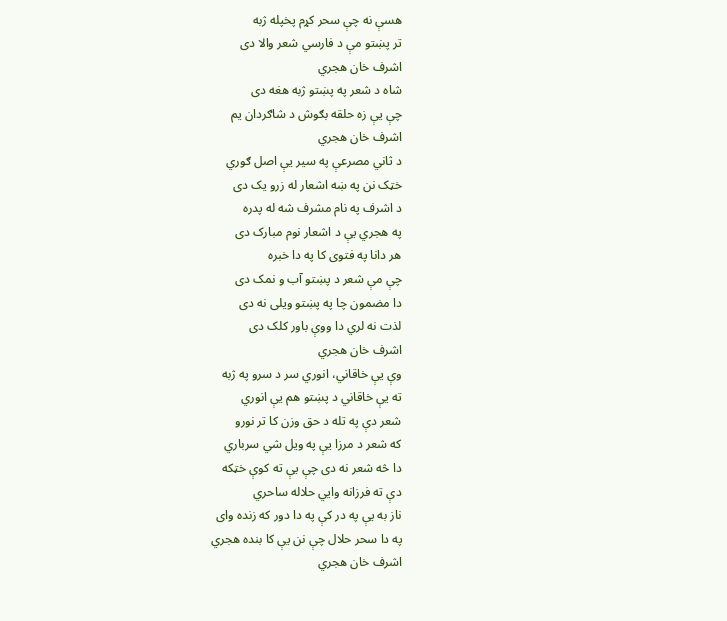هسې نه چې سحر کړم پخپله ژبه
تر پښتو مې د فارسي شعر والا دی
اشرف خان هجري
شاه د شعر په پښتو ژبه هغه دی
چې يې زه حلقه بګوش د شاګردان يم
اشرف خان هجري
د ثاني مصرعې په سير يې اصل ګوري
خټک نن په ښه اشعار له زرو يک دی
د اشرف په نام مشرف شه له پدره
په هجري يې د اشعار نوم مبارک دی
هر دانا په فتوی کا په دا خبره
چې مې شعر د پښتو آب و نمک دی
دا مضمون چا په پښتو ويلی نه دی
لذت نه لري دا ووې باور کلک دی
اشرف خان هجري
وې يې خاقاني، انوري سر د سرو په ژبه
ته يې خاقاني د پښتو هم يې انوري
شعر دې په تله د حق وزن کا تر نورو
که شعر د مرزا يې په ويل شي سرباري
دا څه شعر نه دی چې يې ته کوې خټکه
دې ته فرزانه وايي حلاله ساحري
ناز به يې په در کې په دا دور که زنده وای
په دا سحر حلال چې نن يې کا بنده هجري
اشرف خان هجري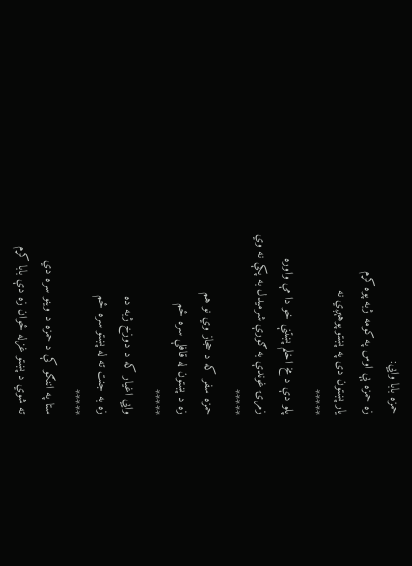حمزه بابا وايي:
زه حمزه ېې اوس په کومه ژبه پوه کړم
يار پښتون دی په پښتو پوهېږي نه
*****
پلو دې د مخ اخلم پښتنې خو دا مې واوره
زمرۍ غوندې به ګورې شرميدل به پکې نه وي
*****
حمزه سفر که د حجاز وي نو هم
زه د پښتون له قافلې سره ځم
*****
وايي اغيار که د دوزخ ژبه ده
زه به جنت ته له پښتو سره ځم
*****
ستا په اننګو کې د حمزه د وينو سره دي
ته شوي د پښتو غزله ځوان زه دې بابا کړم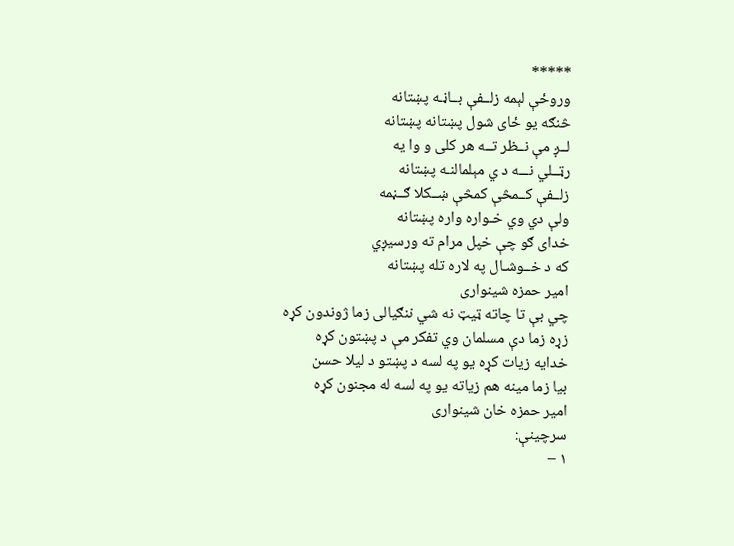*****
وروځې لېمه زلــفې بــاڼـه پښتانه
څنګه يو ځای شول پښتانه پښتانه
لــږ مې نــظر تــه هر کلی و وا يه
رټــلي نـــه د ي مېلمالنـه پښتانه
زلــفې کــمڅې کمڅې ښــکلا ګــڼمه
ولې دي وي خـواره واره پښتانه
خدای ګو چې خپل مرام ته ورسیږي
که د خــوشـال په لاره تله پښتانه
امير حمزه شينواری
چي بې تا چاته ټيټ نه شي ننګيالی زما ژوندون کړه
زړه زما دې مسلمان وي تفکر مې د پښتون کړه
خدايه زيات کړه يو په لسه د پښتو د ليلا حسن
بيا زما مينه هم زياته يو په لسه له مجنون کړه
امير حمزه خان شينواری
سرچينې:
۱ –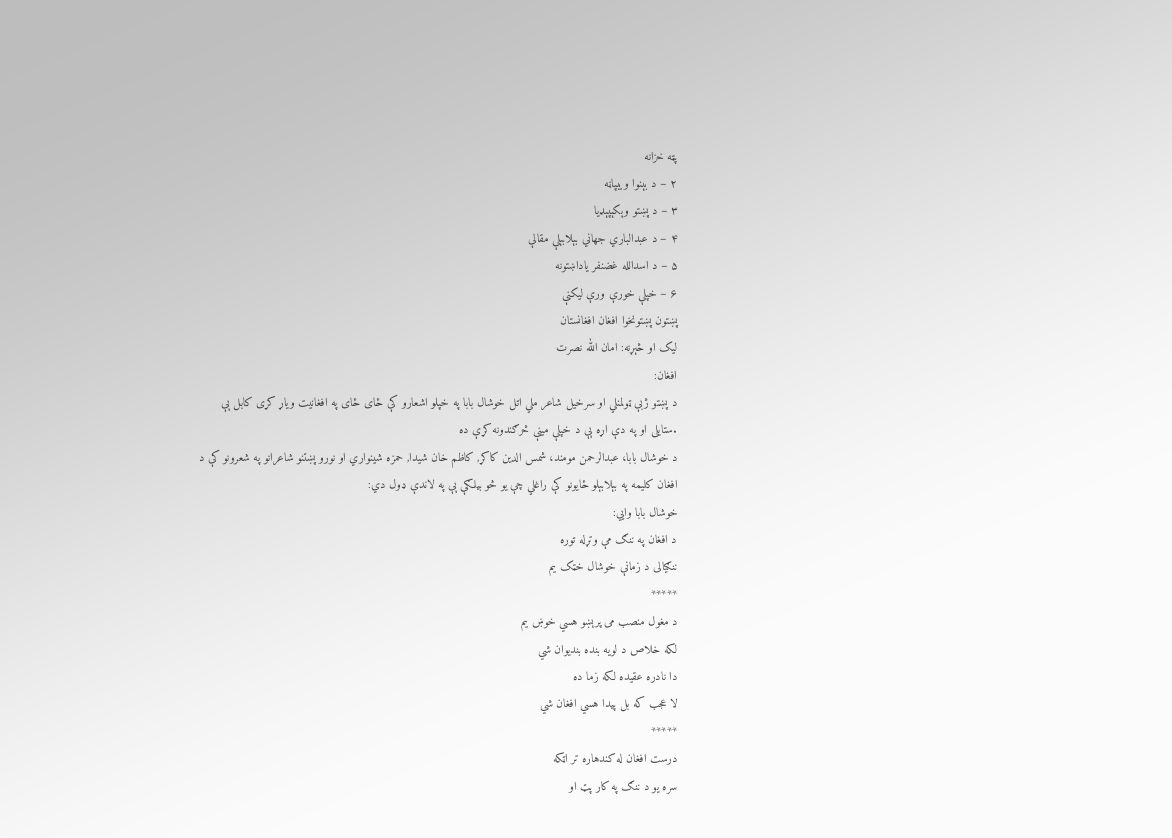پټه خزانه
۲ – د بېنوا ويبپاڼه
۳ – د پښتو وېکېپېډيا
۴ – د عبدالباري جهاني بېلابېلې مقالې
۵ – د اسدالله غضنفر ياداښتونه
۶ – خپلې خورې ورې ليکنې
پښتون پښتونخوا افغان افغانستان
ليک او څېړنه: امان الله نصرت
افغان:
د پښتو ژبې ټولمنلي او سرخيل شاعر ملي اتل خوشال بابا په خپلو اشعارو کې ځای ځای په افغانيت وياړ کړی کابل ېې .ستايلی او په دې اړه ېې د خپلې مينې څرګندونه کړې ده
د خوشال بابا، عبدالرحمن مومند، شمس الدين کاکړ, کاظم خان شيدا, حمزه شينواري او نورو پښتنو شاعرانو په شعرونو کې د افغان کليمه په بېلابېلو ځايونو کې راغلي چې يو څو بيلګې ېې په لاندې ډول دي:
خوشال بابا وايي:
د افغان په ننګ مې وتړله توره
ننګيالی د زمانې خوشال خټک يم
*****
د مغول منصب می پرېښو هسي خوښ يم
لکه خلاص د لويه بنده بنديوان شي
دا نادره عقيده لکه زما ده
لا عجب که بل پيدا هسي افغان شي
*****
درست افغان له کندهاره تر اټکه
سره يو د ننګ په کار پټ او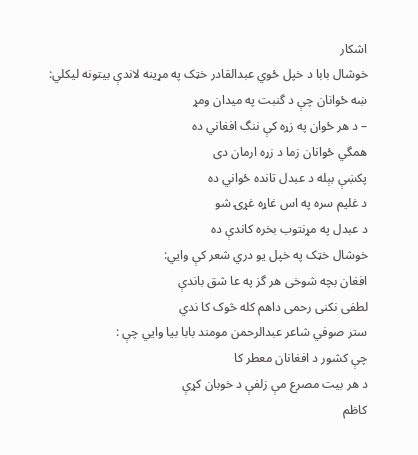اشکار
خوشال بابا د خپل ځوي عبدالقادر خټک په مړينه لاندې بيتونه ليکلي:
ښه ځوانان چې د گنبت په ميدان ومړ
– د هر ځوان په زړه کې ننگ افغاني ده
همگي ځوانان زما د زړه ارمان دی
پکښې بېله د عبدل تانده ځواني ده
د غليم سره په اس غاړه غړۍ شو
د عبدل په مړنتوب بخره کاندې ده
خوشال خټک په خپل يو دري شعر کې وايي:
افغان بچه شوخی هر گز په عا شق باندې
لطفی نکنی رحمی داهم کله څوک کا ندي
ستر صوفي شاعر عبدالرحمن مومند بابا بيا وايي چې :
چې کشور د افغانان معطر کا
د هر بيت مصرع مې زلفې د خوبان کړې
کاظم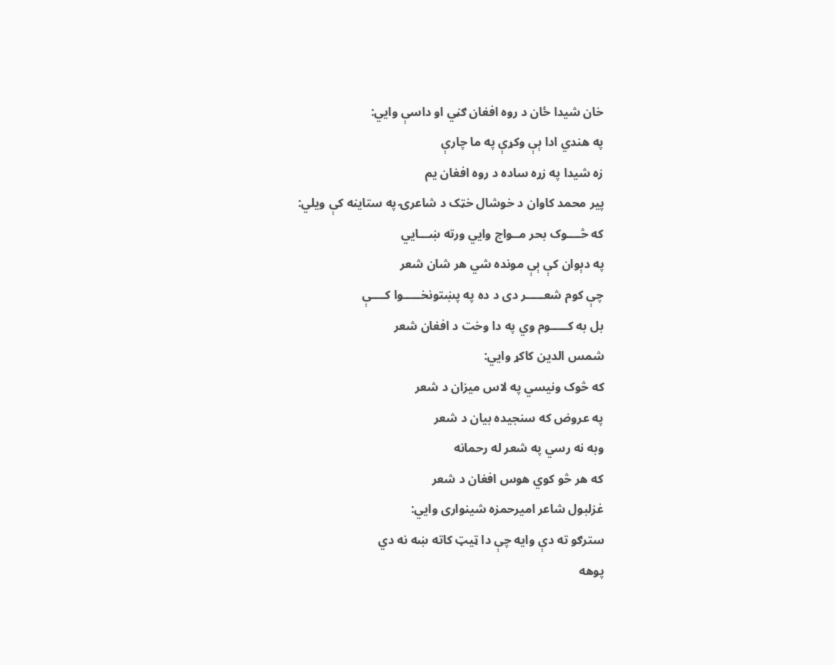خان شيدا ځان د روه افغان ګڼي او داسې وايي:
په هندي ادا ېې وکړې په ما چارې
زه شيدا په زړه ساده د روه افغان يم
پير محمد کاوان د خوشال خټک د شاعرۍ په ستاينه کې ويلي:
که څــــوک بحر مــواج وايي ورته ښـــايي
په دېوان کې ېې مونده شي هر شان شعر
چې کوم شعـــــر دی د ده په پښتونخـــــوا کــــې
بل به کـــــوم وي په دا وخت د افغان شعر
شمس الدين کاکړ وايي:
که څوک ونيسي په لاس ميزان د شعر
په عروض که سنجيده بيان د شعر
وبه نه رسي په شعر له رحمانه
که هر څو کوي هوس افغان د شعر
غزلبول شاعر اميرحمزه شينواری وايي:
سترګو ته دې وايه چې دا ټيټ کاته ښه نه دي
پوهه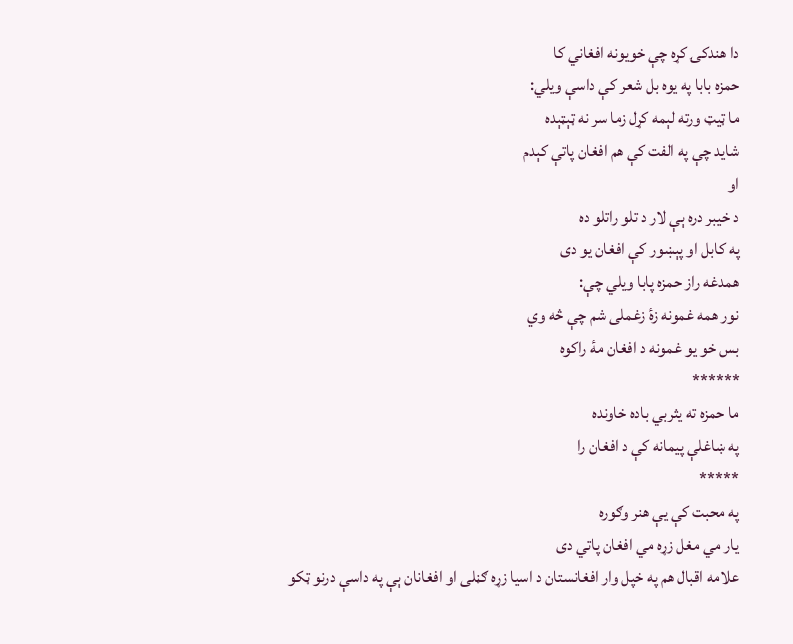دا هندکۍ کړه چې خويونه افغاني کا
حمزه بابا په يوه بل شعر کې داسې ويلي:
ما ټيټ ورته لېمه کړل زما سر نه ټېټېده
شايد چې په الفت کې هم افغان پاتې کېدم
او
د خيبر دره ېې لار د تلو راتلو ده
په کابل او پېښور کې افغان يو دی
همدغه راز حمزه پابا ويلي چې:
نور همه غمونه زۀ زغملی شم چې څه وي
بس خو يو غمونه د افغان مۀ راکوه
******
ما حمزه ته يثربي باده خاونده
په ښاغلې پيمانه کې د افغان را
*****
په محبت کې يې هنر وګوره
يار مي مغل زړه مي افغان پاتي دی
علامه اقبال هم په خپل وار افغانستان د اسيا زړه ګڼلی او افغانان ېې په داسې درنو ټکو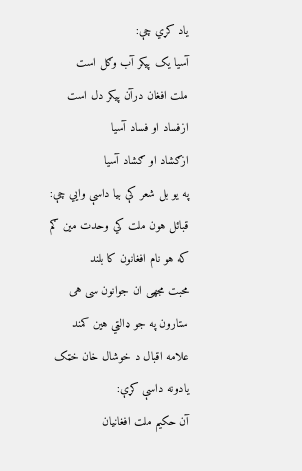ياد کړي چې:
آسيا يک پيکر آب وګل است
ملت افغان درآن پيکر دل است
ازفساد او فساد آسيا
ازګشاد او ګشاد آسيا
په يو بل شعر کې بيا داسې وايي چې:
قبائل هون ملت کي وحدت مين ګم
که هو نام افغانون کا بلند
محبت مجهی ان جوانون سی هی
ستارون په جو ډالټي هين کمند
علامه اقبال د خوشال خان خټک يادونه داسې کړې:
آن حکيم ملت افغانيان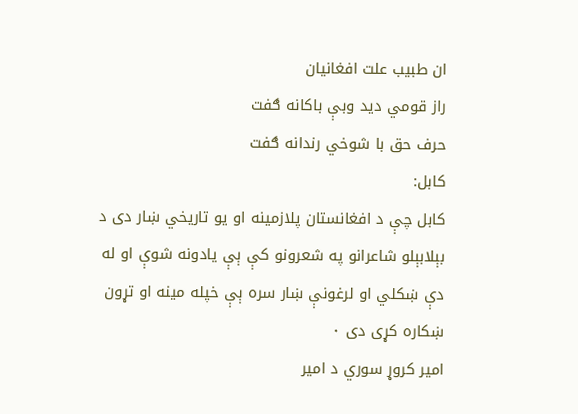ان طبيب علت افغانيان
راز قومي ديد وبې باکانه ګفت
حرف حق با شوخي رندانه ګفت
کابل:
کابل چې د افغانستان پلازمينه او يو تاريخي ښار دی د بېلابېلو شاعرانو په شعرونو کې ېې يادونه شوې او له دې ښکلي او لرغونې ښار سره ېې خپله مينه او تړون ښکاره کړی دی ۰
امير کروړ سوري د امير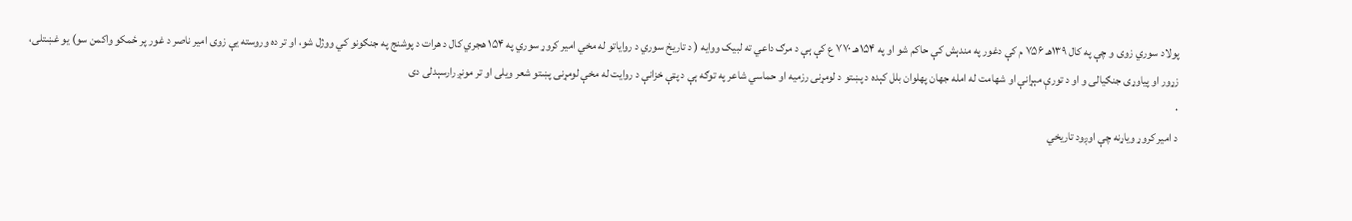پولاد سوري زوی و چې په کال ۱۳۹هـ ۷۵۶ م کې دغور په مندېش کې حاکم شو او په ۱۵۴هـ ۷۷۰ ع کې ېې د مرګ داعي ته لبيک ووايه ( د تاريخ سوري د رواياتو له مخي امير کروړ سوري په ۱۵۴ هجري کال د هرات د پوشنج په جنګونو کي ووژل شو، او تر ده وروسته يې زوی امير ناصر د غور پر ځمکو واکمن سو) يو غښتلی، زړور او پياوړی جنګيالی و او د تورې مېړانې او شهامت له امله جهان پهلوان بلل کېده د پښتو د لومړنی رزميه او حماسي شاعر په توګه ېې د پټې خزانې د روايت له مخې لومړنی پښتو شعر ويلی او تر مونږ رارسېدلی دی
۰
د امير کروړ وياړنه چې اوږود تاريخي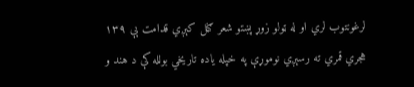لرغونتوب لري او له ټولو زوړ پښتو شعر ګڼل کېږي قدامت ېې ۱۳۹ هجري قمري ته رسېږي نوموړې په خپله ياده تاريخي بولله کې د هند و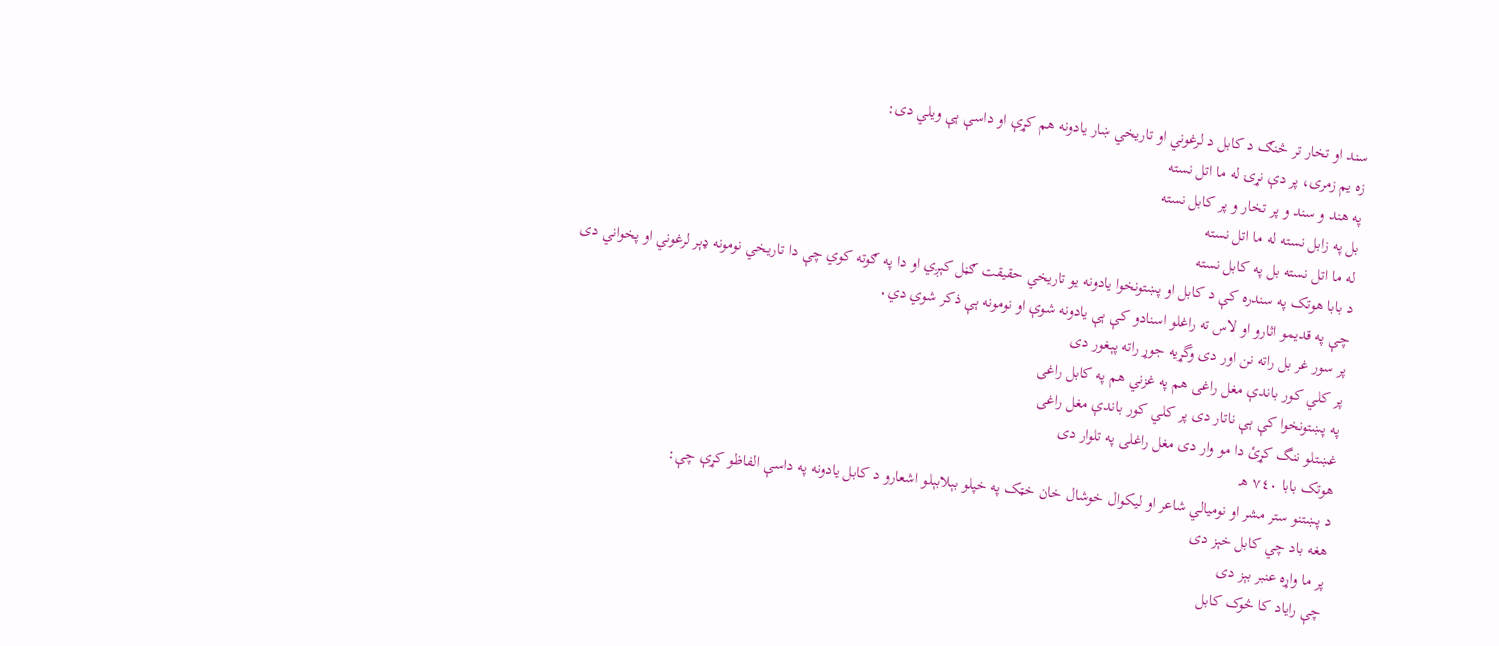سند او تخار تر څنګ د کابل د لرغوني او تاريخي ښار يادونه هم کړې او داسې ېې ويلي دی:
زه يم زمری، پر دې نړۍ له ما اتل نسته
په هند و سند و پر تخار و پر کابل نسته
بل په زابل نسته له ما اتل نسته
له ما اتل نسته بل په کابل نسته
د بابا هوتک په سندره کې د کابل او پښتونخوا يادونه يو تاريخي حقيقت ګڼل کېږي او دا په ګوته کوي چې دا تاريخي نومونه ډېر لرغوني او پخواني دی چې په قديمو اثارو او لاس ته راغلو اسنادو کې ېې يادونه شوې او نومونه ېې ذکر شوي دي۰
پر سور غر بل راته نن اور دی وگړيه جوړ راته پېغور دی
پر کلي کور باندې مغل راغی هم په غزني هم په کابل راغی
په پښتونخوا کې ېې ناتار دی پر کلي کور باندې مغل راغی
غښتلو ننگ کړئ دا مو وار دی مغل راغلی په تلوار دی
هوتک بابا ٧٤٠ هـ
د پښتنو ستر مشر او نوميالي شاعر او ليکوال خوشال خان خټک په خپلو بېلابېلو اشعارو د کابل يادونه په داسې الفاظو کړې چې:
هغه باد چي کابل خېز دی
پر ما واړه عنبر بېز دی
چې راياد کا څوک کابل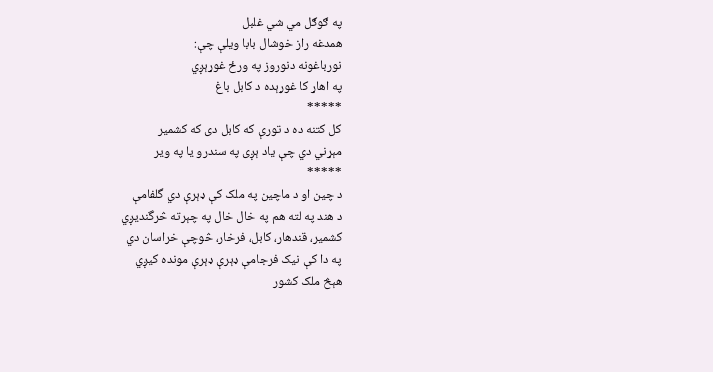په ګوګل مي شي غلبل
همدغه راز خوشال بابا ويلې چې:
نورباغونه دنوروز په ورځ غوړېږي
په اهاړ کا غوړېده د کابل باغ
*****
کل کتنه ده د تورې که کابل دی که کشمير
مېړني دي چې ياد ېږی په سندرو يا په وير
*****
د چين او د ماچين په ملک کې ډېرې دي گلفامې
د هند په لته هم په خال خال په چېرته څرگنديږي
کشمير، قندهار، کابل، فرخار، څوچې خراسان دي
په دا کې نيک فرجامې ډېرې ډېرې مونده کيږي
هېڅ ملک کشور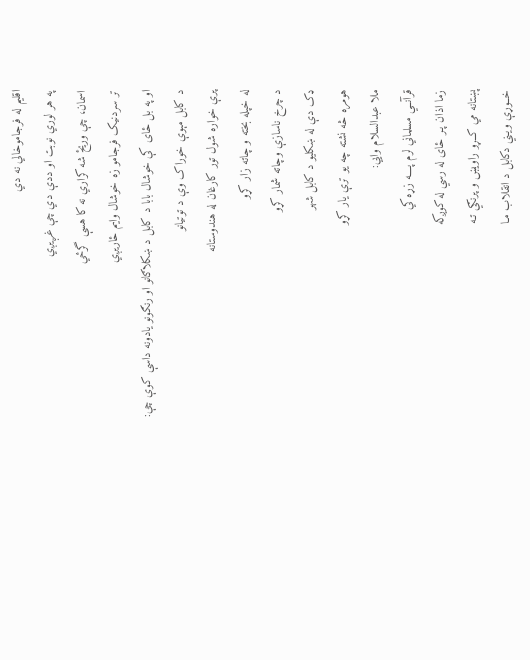اقليم له فرجاموخالي نه دي
په هر لوري نوبت او ددې دي چې غږيږي
اسمان، چې وريځ شه کراري نه کا هسې گرځي
تر سردنيک فرجامو زه خوشال وايم ځاريږي
او په بل ځای کې خوشال بابا د کابل د ښکلاګانو او رنګونو يادونه داسې کوې چې:
د کابل مېوې خوراک وې د توتيانو
پرې خواره شول تور کارغان له هندوستانه
له خپله بخته و چاته زار کړو
د چرخ ناسازې وچاته شمار کړو
ډک دې له ښکليو د کابل شهر
هومره څه نشته چه يو ترې يار کړو
ملا عبدالسلام وايي:
قرآنــي مسلماني لرم پــــه زړه كي
زما اذان پـر ځاى له رسي له كوږكه
پښتانه مي كــړو راويښ و پرنګي تـه
خــوړې ويـني دكابل د انقلاب مـا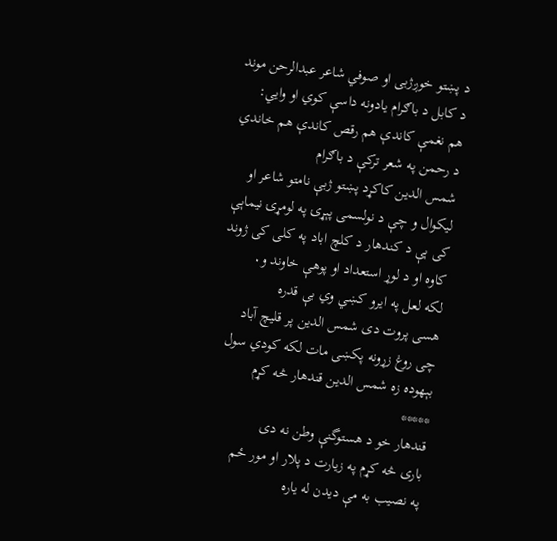د پښتو خوږژبی او صوفي شاعر عبدالرحن موند د کابل د باګرام يادونه داسې کوي او وايي:
هم نغمې کاندې هم رقص کاندې هم خاندي
د رحمن په شعر ترکې د باګرام
شمس الدين کاکړد پښتو ژبې نامتو شاعر او ليکوال و چې د نولسمی پېړۍ په لومړۍ نيماېې کی ېې د کندهار د کلچ اباد په کلی کی ژوند کاوه او د لوړ استعداد او پوهې خاوند و۰
لکه لعل په ايرو کښي وي بې قدره
هسی پروت دی شمس الدين پر قليچ آباد
چی روغ زړونه پکښی مات لکه کودي سول
بېهوده زه شمس الدين قندهار څه کړم
*****
قندهار خو د هستوگنې وطن نه دی
باری څه کړم په زيارت د پلار او مور ځم
په نصيب به مې ديدن له ياره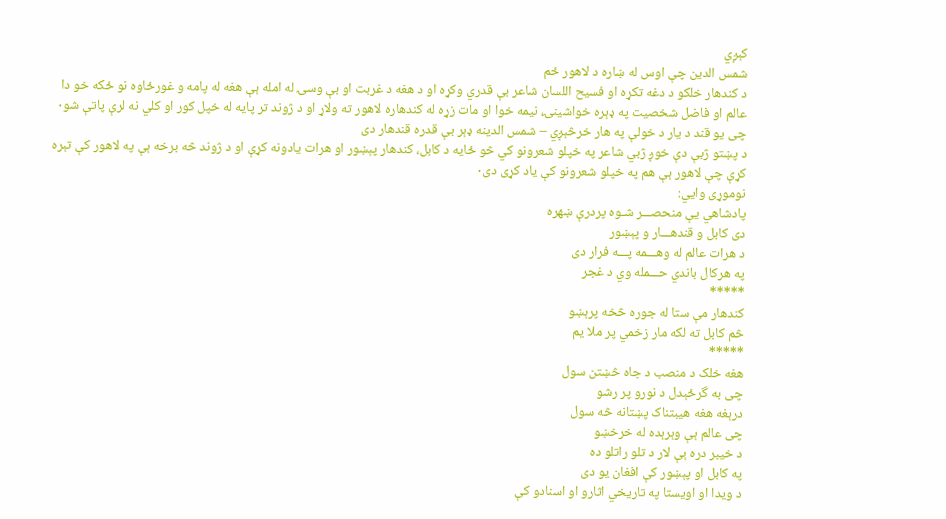کېږي
شمس الدين چې اوس له ښاره د لاهور ځم
د کندهار خلکو د دغه تکړه او فسيح اللسان شاعر بې قدري وکړه او د هغه د غربت او بې وسۍ له امله ېې هغه له پامه و غورځاوه نو ځکه خو دا عالم او فاضل شخصيت په ډېره خواشينۍ، نيمه خوا او مات زړه له کندهاره لاهور ته ولاړ او د ژوند تر پايه له خپل کور او کلي نه لرې پاتې شو۰
چی يو قند د يار د خولې په هار خرڅېږي – شمس الدينه ډېر بې قدره قندهار دی
د پښتو ژبې دې خوږ ژبي شاعر په خپلو شعرونو کي څو ځايه د کابل، کندهار پېښور او هرات يادونه کړې او د ژوند څه برخه ېې په لاهور کې تېره کړې چې لاهور ېې هم په خپلو شعرونو کې ياد کړی دی۰
نوموړی وايي:
پادشاهي يې منحصـــر شـوه پردرې ښهره
دی کابل و قندهـــار و پېښور
د هرات عالم له وهـــمه پـــه فرار دی
په هرکال باندي حـــمله وي د غجر
*****
کندهار مې ستا له جوره څخه پرېښو
څم کابل ته لکه مار زخمي پر ملا يم
*****
هغه خلک د منصب د جاه څښتن سول
چی به گرځېدل د نورو پر رشو
درېغه هغه هيبتناک پښتانه څه سول
چی عالم ېې وېرېده له خرخښو
د خيبر دره ېې لار د تلو راتلو ده
په کابل او پېښور کې افغان يو دی
د ويدا او اويستا په تاريخي اثارو او اسنادو کې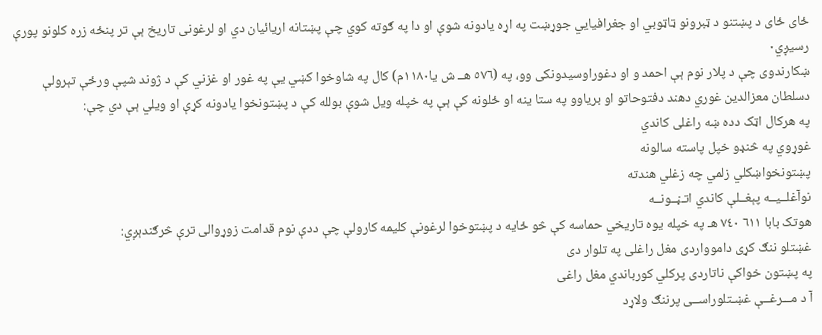ځای ځای د پښتنو د ټبرونو ټاټوبي او جغرافيايي جوړښت په اړه يادونه شوې او دا په ګوته کوي چې پښتانه اريائيان دي او لرغونی تاريخ ېې تر پنځه زره کلونو پورې رسيږي۰
ښکارندوی چې د پلار نوم ېې احمد و او دغوراوسيدونکی وو، په (٥٧٦ هــ ش يا١١٨٠م) کال په شاوخوا کښي يې په غور او غزني کې د ژوند شپې ورځې تېرولې دسلطان معزالدين غوري دهند دفتوحاتو او برياوو په ستا ينه او ځلونه کې ېې په خپله ويل شوې بولله کې د پښتونخوا يادونه کړې او ويلي ېې دي چې:
په هرکال اټک دده ښه راغلی کاندي
غوړوي په څنډو خپل پاسته سالونه
پښتونخواښکلي زلمي چه زغلي هندته
نوآغلــيــه پېغــلې کاندي اتـڼــونــه
هوتک بابا ٦١١ ٧٤٠ هـ په خپله يوه تاريخي حماسه کې څو ځايه د پښتوخوا لرغونې کليمه کارولې چې ددې نوم قدامت زوړوالی ترې څرګندېږي:
غښتلو ننګ کړی داموواردی مغل راغلی په تلوار دی
په پښتون خواکې ناتاردی پرکلي کورباندي مغل راغی
آ د مـــرغــې غښـتلوراســی پرننګ ولاړد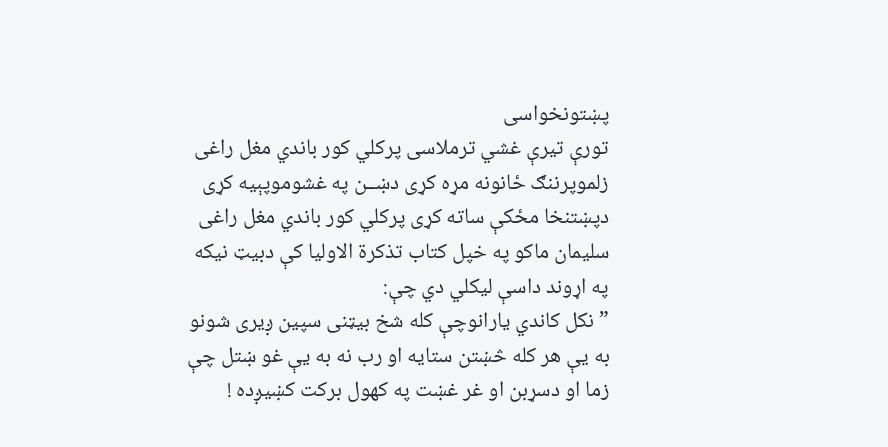پښتونخواسی
تورې تيرې غشي ترملاسی پرکلي کور باندي مغل راغی
زلموپرننګ ځانونه مړه کړی دښــن په غشوموپېيه کړی
دپښتنخا مځکې ساته کړی پرکلي کور باندي مغل راغی
سليمان ماکو په خپل کتاب تذکرة الاوليا کې دبيټ نيکه په اړوند داسې ليکلي دي چې:
” نکل کاندي يارانوچې کله شخ بيټنی سپين ږيری شونو به يې هر کله څښتن ستايه او رب نه به يې غو ښتل چې زما او دسړبن او غر غښت په کهول برکت کښيږده !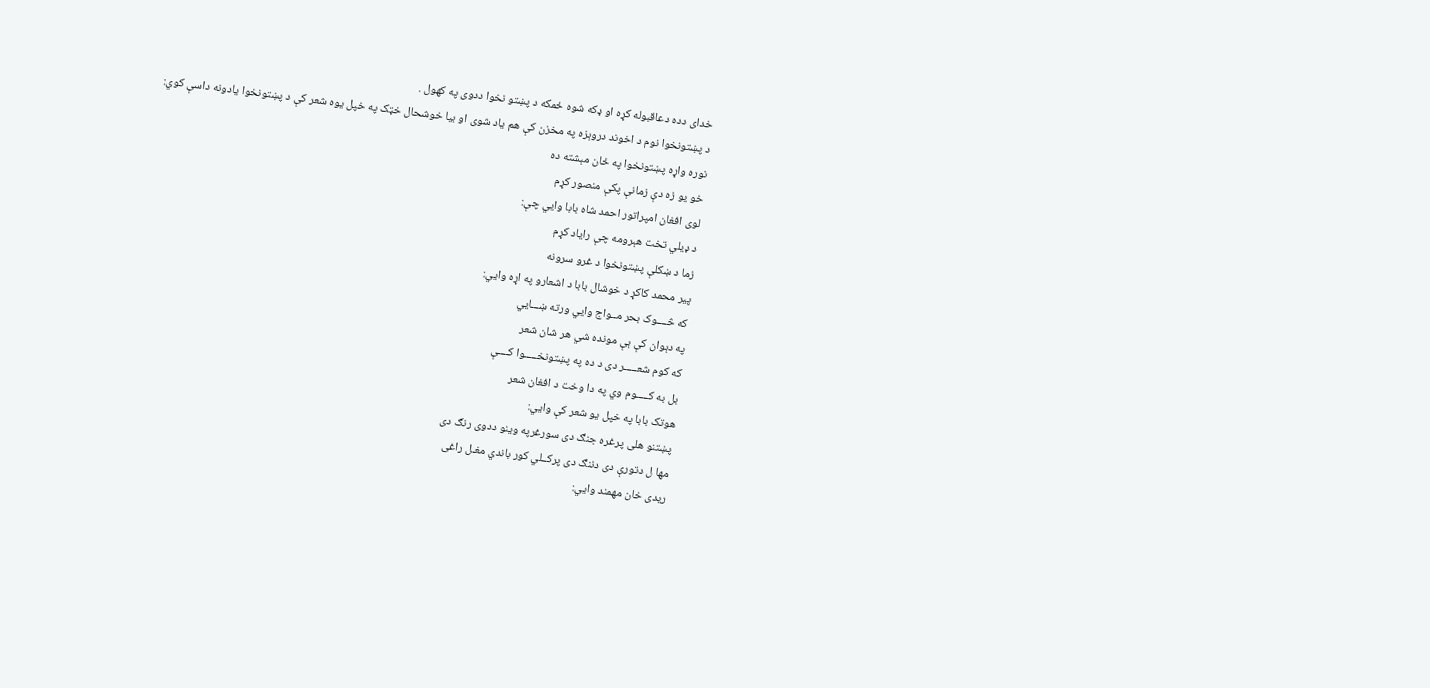خدای دده دعاقبوله کړه او ډکه شوه ځمکه د پښتو نخوا ددوی په کهول .
د پښتونخوا نوم د اخوند دروېزه په مخزن کې هم ياد شوی او بيا خوشحال خټک په خپل يوه شعر کې د پښتونخوا يادونه داسې کوي:
نوره واړه پښتونخوا په ځان مېشته ده
خو يو زه دې زمانې پکې منصور کړم
لوی افغان امپراتور احمد شاه بابا وايي چې:
د ډيلي تخت هېرومه چې راياد کړم
زما د ښکلې پښتونخوا د غرو سرونه
پير محمد کاکړ د خوشال بابا د اشعارو په اړه وايي:
که څــــوک بحر مــواج وايي ورته ښـــايي
په دېوان کې ېې مونده شي هر شان شعر
که کوم شعـــــر دی د ده په پښتونخـــــوا کــــې
بل به کـــــوم وي په دا وخت د افغان شعر
هوتک بابا په خپل يو شعر کې وايي:
پښتنو هلی پرغره جنګ دی سورغرپه وينو ددوی رنګ دی
مها ل دتورې دی دننګ دی پرکــلي کور باندي مغـل راغی
ريدی خان مهمند وايي: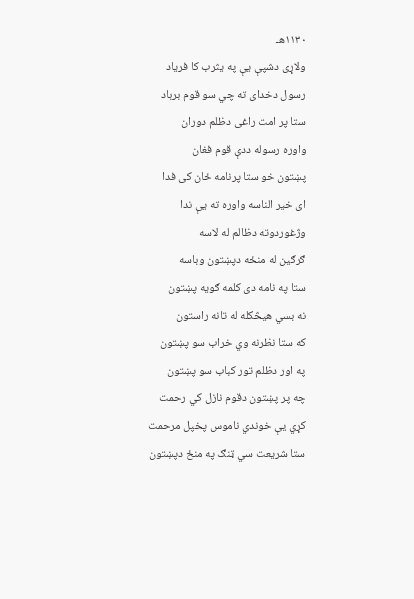١١٣٠هـ
ولاړی دشپې يې په يثرب کا فرياد
رسول دخدای ته چي سو قوم برباد
ستا پر امت راغی دظلم دوران
واوره رسوله ددې قوم فغان
پښتون خو ستا پرنامه ځان کی فدا
ای خير الناسه واوره ته يې ندا
وژغوردوته دظالم له لاسه
ګرګين له منځه دپښتون وباسه
ستا په نامه دی کلمه ګويه پښتون
نه بسي هيڅکله له تانه راستون
که ستا نظرنه وي خراب سو پښتون
په اور دظلم تور کباب سو پښتون
چه پر پښتون دقوم نازل کي رحمت
کړي يې خوندي ناموس پخپل مرحمت
ستا شريعت سي ټنګ په منځ دپښتون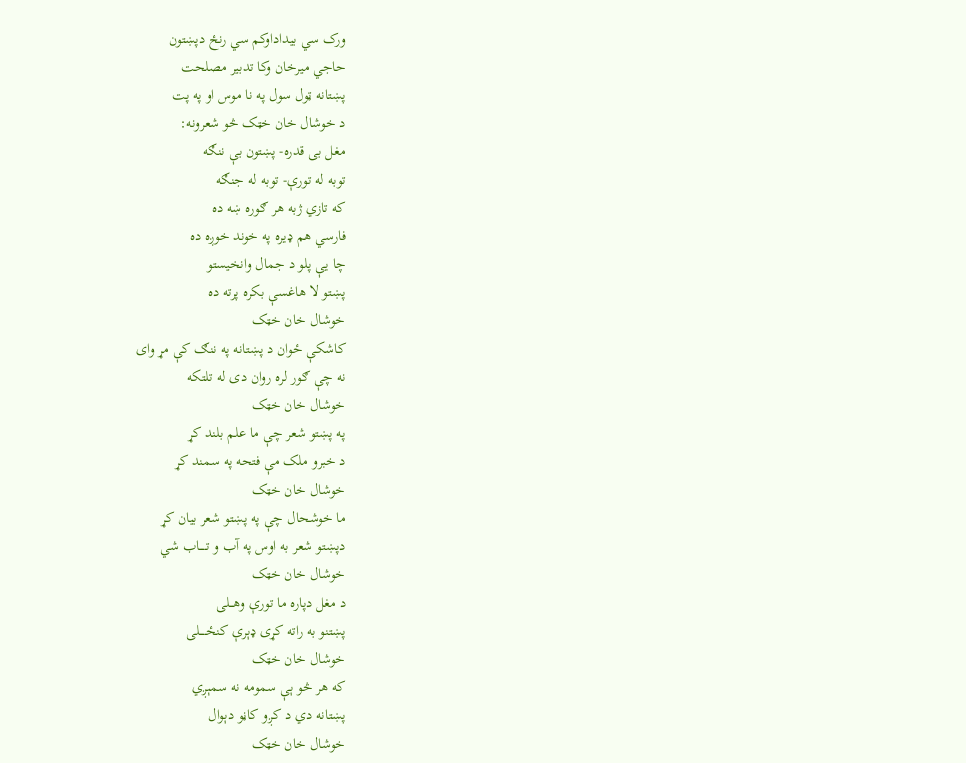ورک سي بيداداوکم سي رنځ دپښتون
حاجي ميرخان وکا تدبير مصلحت
پښتانه ټول سول په نا موس او په پت
د خوشال خان خټک څو شعرونه:
مغل بی قدره- پښتون بې ننګه
توبه له تورې- توبه له جنګه
که تازي ژبه هر ګوره ښه ده
فارسي هم ډيره په خوند خوږه ده
چا يې پلو د جمال وانخيستو
پښتو لا هاغسې بکره پرته ده
خوشال خان خټک
کاشکې ځوان د پښتانه په ننګ کې مړ وای
نه چې ګور لره روان دی له تلتکه
خوشال خان خټک
په پښتو شعر چې ما علم بلند کړ
د خبرو ملک مې فتحه په سمند کړ
خوشال خان خټک
ما خوشحال چې په پښتو شعر بيان کړ
دپښتو شعر به اوس په آب و تـــــاب شي
خوشال خان خټک
د مغل دپاره ما تورې وهـــلی
پښتنو به راته کړی ډېرې کنځـــــلی
خوشال خان خټک
که هر څو ېې سمومه نه سمېږي
پښتانه دي د کږو کاڼو دېوال
خوشال خان خټک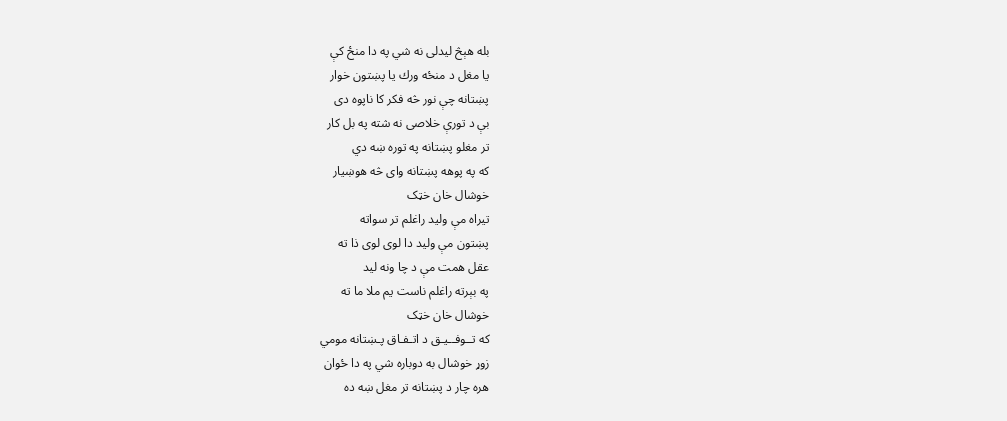بله هېڅ ليدلی نه شي په دا منځ كې
يا مغل د منځه ورك يا پښتون خوار
پښتانه چې نور څه فكر كا ناپوه دى
بې د تورې خلاصى نه شته په بل كار
تر مغلو پښتانه په توره ښه دي
كه په پوهه پښتانه واى څه هوښيار
خوشال خان خټک
تيراه مې وليد راغلم تر سواته
پښتون مې وليد دا لوی لوی ذا ته
عقل همت مې د چا ونه ليد
په بېرته راغلم ناست يم ملا ما ته
خوشال خان خټک
كه تــوفــيـق د اتـفـاق پـښتانه مومي
زوړ خوشال به دوباره شي په دا ځوان
هره چار د پښتانه تر مغل ښه ده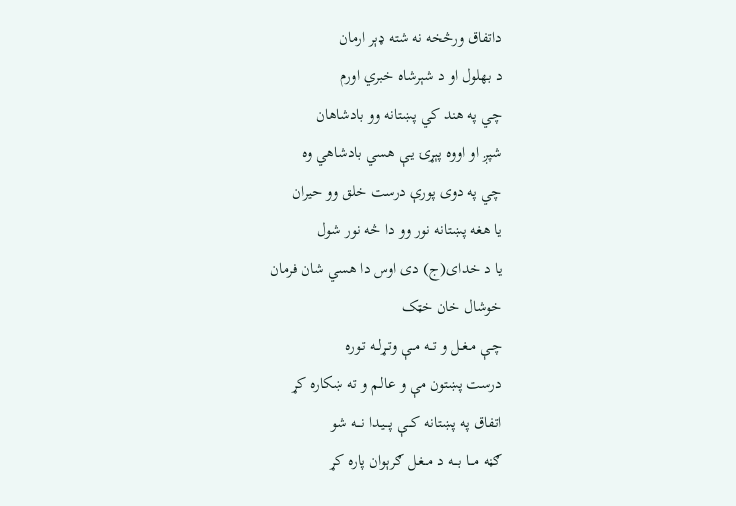داتفاق ورڅخه نه شته ډېر ارمان
د بهلول او د شېرشاه خبري اورم
چي په هند كي پښتانه وو بادشاهان
شپږ او اووه پېړۍ يـې هسي بادشاهي وه
چي په دوى پورې درست خلق وو حيران
يا هغه پښتانه نور وو دا څه نور شول
يا د خداى(ج) دى اوس دا هسي شان فرمان
خوشال خان خټک
چـې مـغــل و تــه مــې وتــړلــه تـوره
درست پښتون مې و عالـم و ته ښكاره كړ
اتفاق په پښتانه كـــې پـــيـدا نـــه شو
ګڼه مـــا بـــه د مــغـل ګرېوان پاره كړ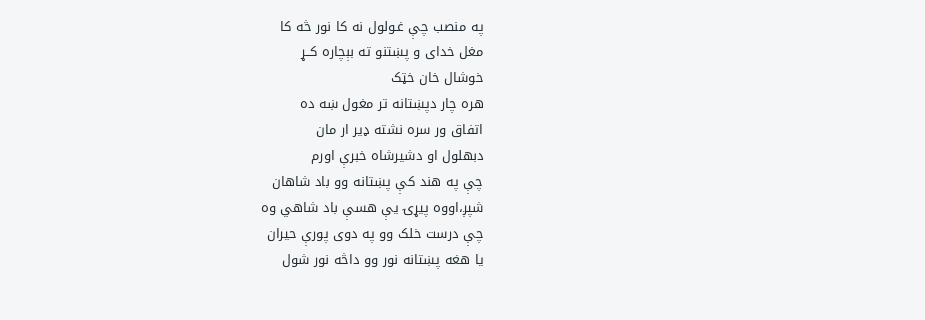په منصب چې غـولول نه كا نور څه كا
مغل خداى و پښتنو ته بېچاره كــړ
خوشال خان خټک
هره چار دپښتانه تر مغول ښه ده
اتفاق ور سره نشته ډير ار مان
دبهلول او دشيرشاه خبرې اورم
چې په هند کې پښتانه وو باد شاهان
شپږ،اووه پيړۍ يې هسې باد شاهي وه
چې درست خلک وو په دوی پورې حيران
يا هغه پښتانه نور وو داڅه نور شول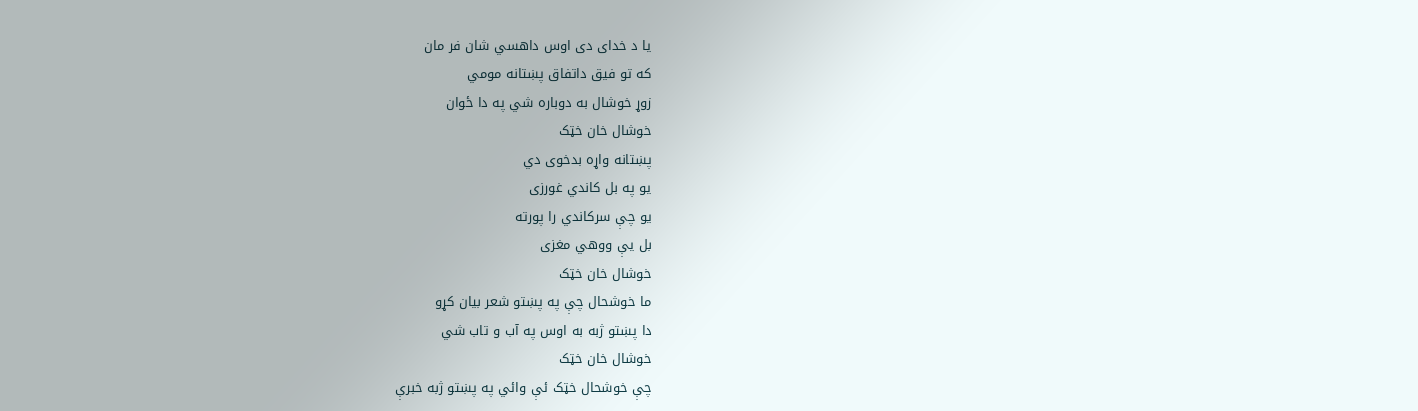يا د خدای دی اوس داهسي شان فر مان
که تو فيق داتفاق پښتانه مومي
زوړ خوشال به دوباره شي په دا ځوان
خوشال خان خټک
پښتانه واړه بدخوی دي
يو په بل کاندي غورزی
يو چې سرکاندي را پورته
بل يې ووهي مغزی
خوشال خان خټک
ما خوشحال چې په پښتو شعر بيان کړو
دا پښتو ژبه به اوس په آب و تاب شي
خوشال خان خټک
چې خوشحال خټک ئې وائي په پښتو ژبه خبرې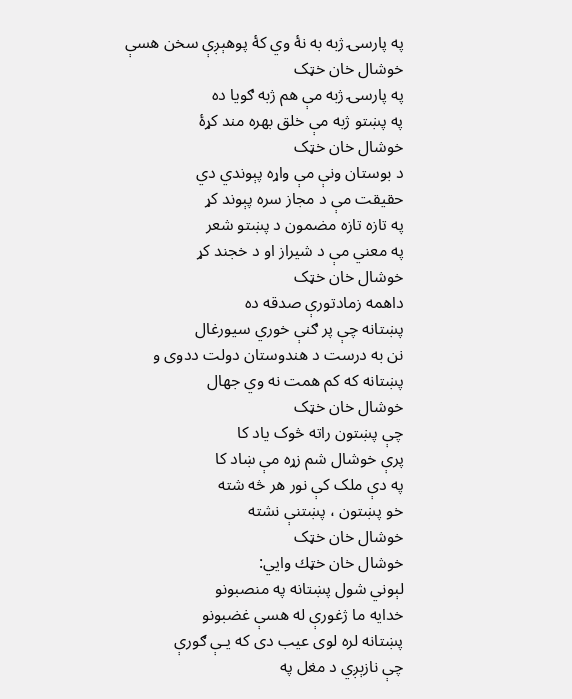په پارسۍ ژبه به نۀ وي کۀ پوهېږې سخن هسې
خوشال خان خټک
په پارسۍ ژبه مې هم ژبه ګويا ده
په پښتو ژبه مې خلق بهره مند کړۀ
خوشال خان خټک
د بوستان ونې مې واړه پېوندي دي
حقيقت مې د مجاز سره پېوند کړ
په تازه تازه مضمون د پښتو شعر
په معني مې د شيراز او د خجند کړ
خوشال خان خټک
داهمه زمادتورې صدقه ده
پښتانه چې پر ګنې خوري سيورغال
نن به درست د هندوستان دولت ددوی و
پښتانه که کم همت نه وي جهال
خوشال خان خټک
چې پښتون راته څوک ياد کا
پرې خوشال شم زړه مې ښاد کا
په دې ملک کې نور هر څه شته
خو پښتون ، پښتنې نشته
خوشال خان خټک
خوشال خان خټك وايي:
لېوني شول پښتانه په منصبونو
خدايه ما ژغورې له هسې غضبونو
پښتانه لره لوى عيب دى كه يـې ګورې
چې نازېږي د مغل په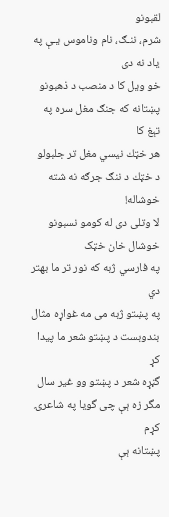لقبونو
شرم، ننـګ، نام وناموس يـې په ياد نه دى
خو ويل كا د منصب د ذهبونو
پښتانه كه جنګ مغل سره په تېغ كا
هر خټك نيسي مغل تر جلبولو
د خټك د ننګ جرګه نه شته خوشاله!
لا وتلى دى له كومو نسبونو
خوشال خان خټک
په فارسي ژبه که نور تر ما بهتر دي
په پښتو ژبه می مه غواړه مثال
بندوبست د پښتو شعر ما پيدا کړ
گڼړه شعر د پښتو وو غير سال
مگر زه ېې چی گويا په شاعرۍ کړم
پښتانه ېې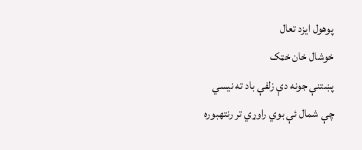پوهول ايزد تعال
خوشال خان خټک
پښتنې جونه دې زلفې باد ته نيسي
چې شمال ئې بوي راوړي تر رنتهبوره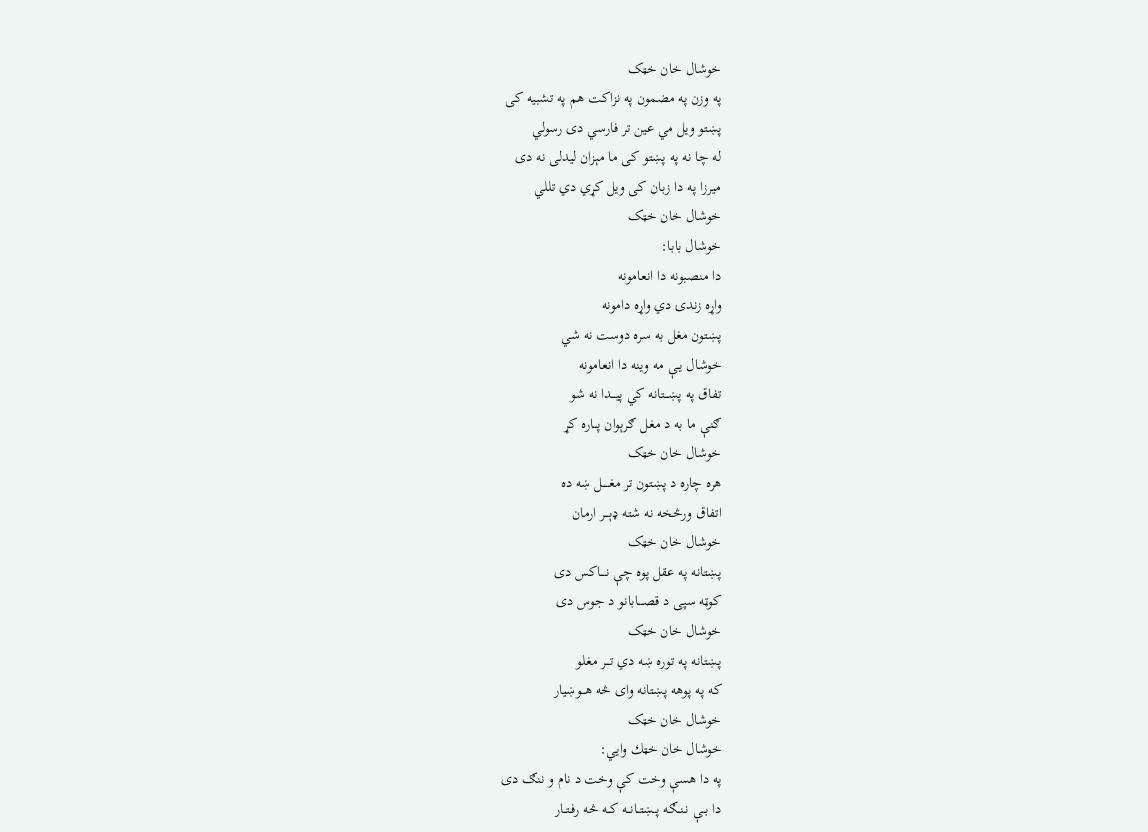خوشال خان خټک
په وزن په مضمون په نزاکت هم په تشبيه کی
پښتو ويل مي عين تر فارسي دی رسولي
له چا نه په پښتو کی ما مېزان ليدلی نه دی
ميرزا په دا زبان کی ويل کړي دي تللي
خوشال خان خټک
خوشال بابا:
دا منصبونه دا انعامونه
واړه زندۍ دي واړه دامونه
پښتون مغل به سره دوست نه شي
خوشال يـې مه وينه دا انعامونه
تفاق په پښـــتانه كي پيـــدا نه شو
ګنې ما به د مغل ګرېوان پـــاره كړ
خوشال خان خټک
هره چاره د پښتون تر مغـــــل ښه ده
اتفاق ورڅخه نه شته ډېـــر ارمان
خوشال خان خټک
پښتانه په عقل پوه چې نــــاكس دى
كوټه سپى د قصــــابانو د جوس دى
خوشال خان خټک
پښتانه په توره ښه دي تـــر مغلو
كه په پوهه پښتانه واى څه هـــوښيار
خوشال خان خټک
خوشال خان خټك وايي:
په دا هسې وخت كې وخت د نام و ننګ دى
دا بــې نـنــګه پــښتــانــه كــه څه رفـتــار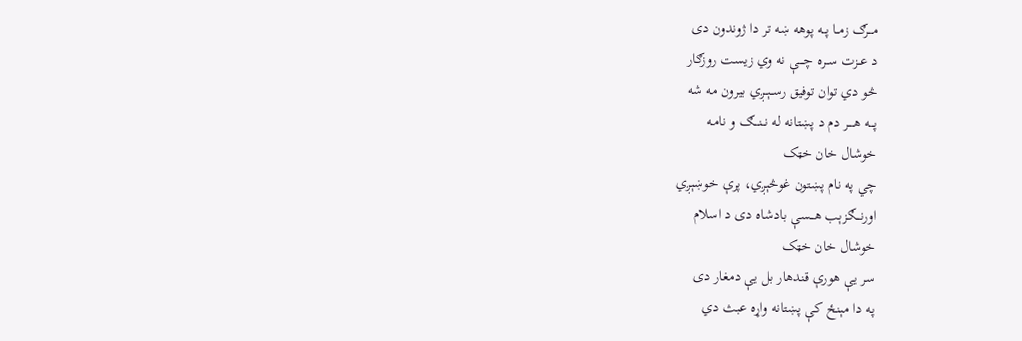مـــرګ زمــا پــه پوهه ښه تر دا ژوندون دى
د عــزت ســره چــــې نه وي زيست روزګار
څو دي توان توفيق رســېــږي بيرون مه شه
پـــه هــــر دم د پښتانه له نــنـــګ و نامـه
خوشال خان خټک
چي په نام پښتون غوڅېږي، پرې خوښېږي
اورنـــګزېب هـــسې بادشاه دى د اسلام
خوشال خان خټک
سر يې هورې قندهار بل يې دمغار دی
په دا مېنځ کې پښتانه واړه عبث دي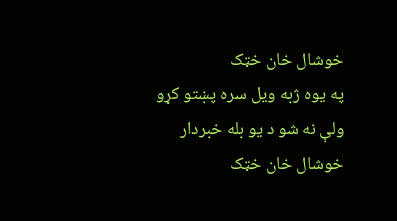خوشال خان خټک
په يوه ژبه ويل سره پښتو کړو
ولې نه شو د يو بله خبردار
خوشال خان خټک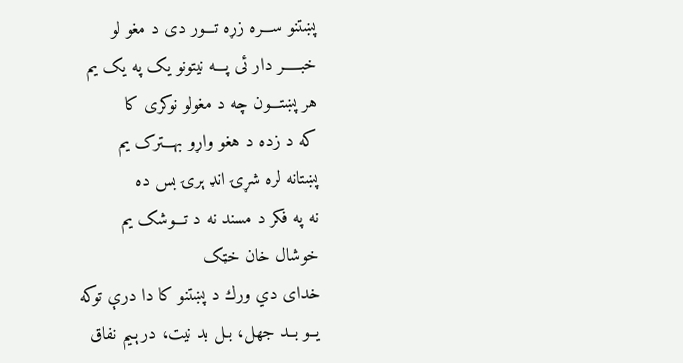پښتنو ســـره زړه تـــور دی د مغو لو
خبـــــر دار ئی پـــه نيتونو يک په يک يم
هر پښتـــون چه د مغولو نوکری کا
که د زده د هغو واړو بهـــترک يم
پښتانه لره شړۍ انډ ېرۍ بس ده
نه په فکر د مسند نه د تـــوشک یم
خوشال خان خټک
خدای دي ورك د پښتنو كا دا درې توكه
يــو بــد جهل، بـل بد نيت، درېـيم نفاق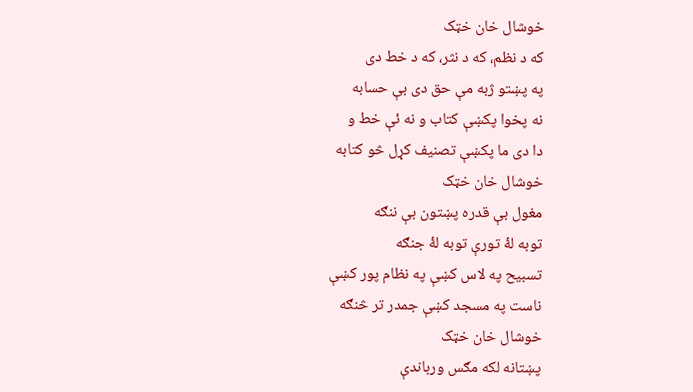خوشال خان خټک
که د نظم، که د نثر، که د خط دی
په پښتو ژبه مې حق دی بې حسابه
نه پخوا پکښې کتاب و نه ئې خط و
دا دی ما پکښې تصنيف کړل څو کتابه
خوشال خان خټک
مغول بې قدره پښتون بې ننګه
توبه لۀ تورې توبه لۀ جنګه
تسبیح په لاس کښې په نظام پور کښې
ناست په مسجد کښې جمدر تر څنګه
خوشال خان خټک
پښتانه لکه مګس ورباندې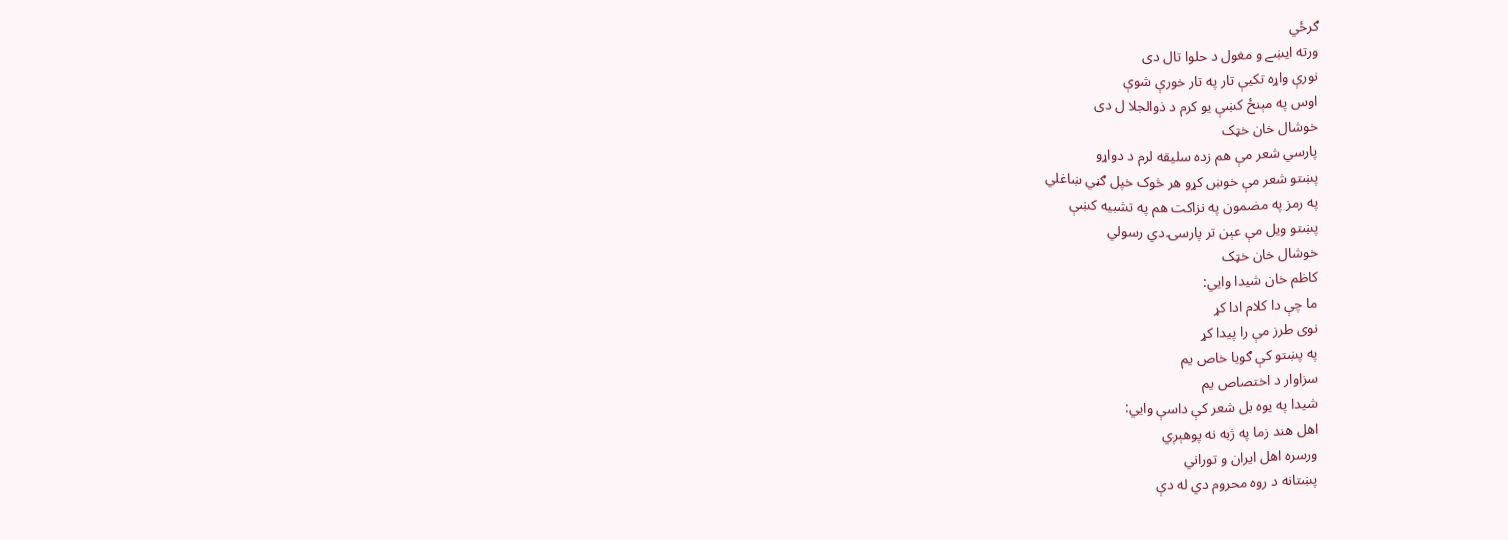ګرځي
ورته ايښے و مغول د حلوا تال دی
نورې واړه تکيې تار په تار خورې شوې
اوس په مېنځ کښې يو کرم د ذوالجلا ل دی
خوشال خان خټک
پارسي شعر مې هم زده سليقه لرم د دواړو
پښتو شعر مې خوښ کړو هر څوک خپل ګڼي ښاغلي
په رمز په مضمون په نزاکت هم په تشبیه کښې
پښتو ويل مې عېن تر پارسۍ دي رسولي
خوشال خان خټک
کاظم خان شيدا وايي:
ما چې دا کلام ادا کړ
نوی طرز مې را پيدا کړ
په پښتو کې ګويا خاص يم
سزاوار د اختصاص يم
شيدا په يوه بل شعر کې داسې وايي:
اهل هند زما په ژبه نه پوهېږي
ورسره اهل ايران و توراني
پښتانه د روه محروم دي له دې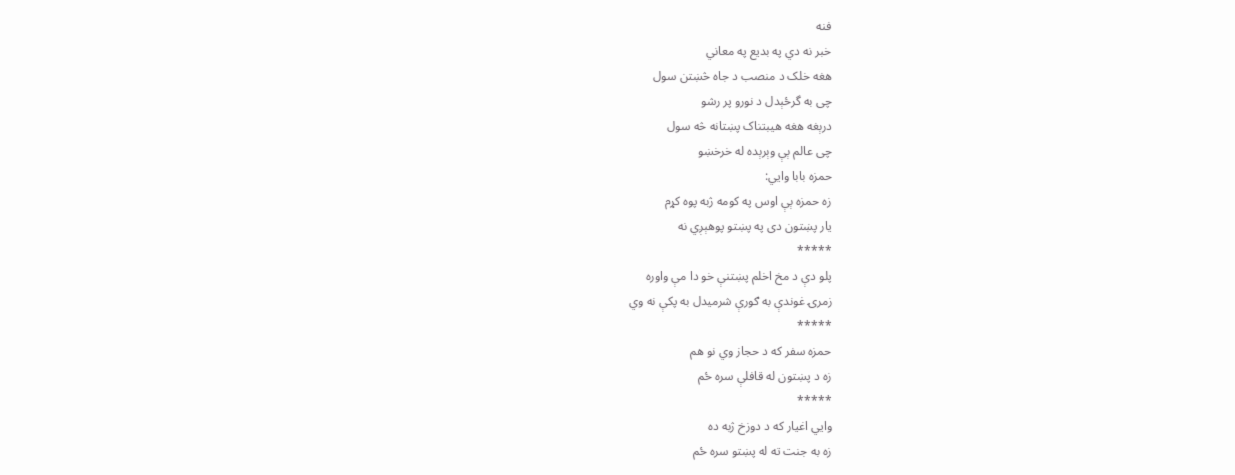فنه
خبر نه دي په بديع په معاني
هغه خلک د منصب د جاه څښتن سول
چی به گرځېدل د نورو پر رشو
درېغه هغه هيبتناک پښتانه څه سول
چی عالم ېې وېرېده له خرخښو
حمزه بابا وايي:
زه حمزه ېې اوس په کومه ژبه پوه کړم
يار پښتون دی په پښتو پوهېږي نه
*****
پلو دې د مخ اخلم پښتنې خو دا مې واوره
زمرۍ غوندې به ګورې شرميدل به پکې نه وي
*****
حمزه سفر که د حجاز وي نو هم
زه د پښتون له قافلې سره ځم
*****
وايي اغيار که د دوزخ ژبه ده
زه به جنت ته له پښتو سره ځم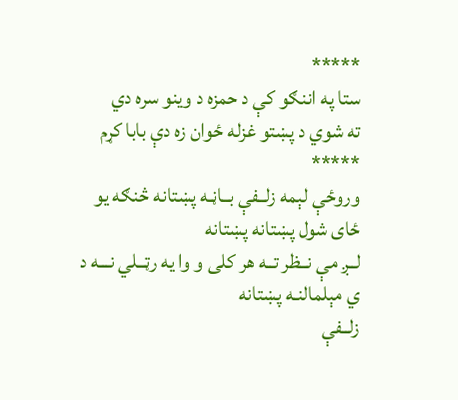*****
ستا په اننګو کې د حمزه د وينو سره دي
ته شوي د پښتو غزله ځوان زه دې بابا کړم
*****
وروځې لېمه زلــفې بــاڼـه پښتانه څنګه يو ځای شول پښتانه پښتانه
لــږ مې نــظر تــه هر کلی و وا يه رټــلي نـــه د ي مېلمالنـه پښتانه
زلــفې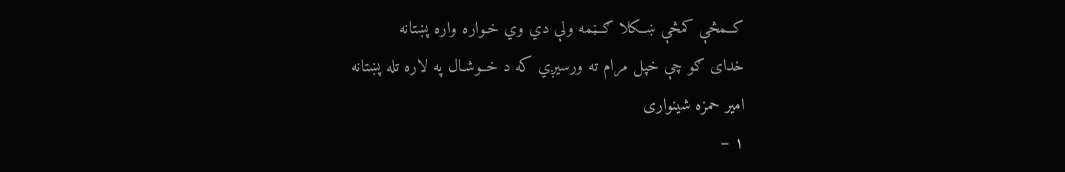کــمڅې کمڅې ښــکلا ګــڼمه ولې دي وي خـواره واره پښتانه
خدای ګو چې خپل مرام ته ورسیږي که د خــوشـال په لاره تله پښتانه
امير حمزه شينواری
۱ –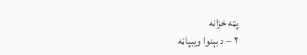پټه خزانه
۲ – د بېنوا ويبپاڼه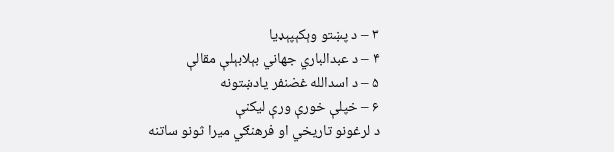۳ – د پښتو وېکېپېډيا
۴ – د عبدالباري جهاني بېلابېلې مقالې
۵ – د اسدالله غضنفر يادښتونه
۶ – خپلې خورې ورې ليکنې
د لرغونو تاريخي او فرهنګي ميرا ثونو ساتنه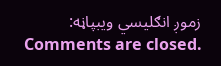زموږ انګلیسي ویبپاڼه:
Comments are closed.